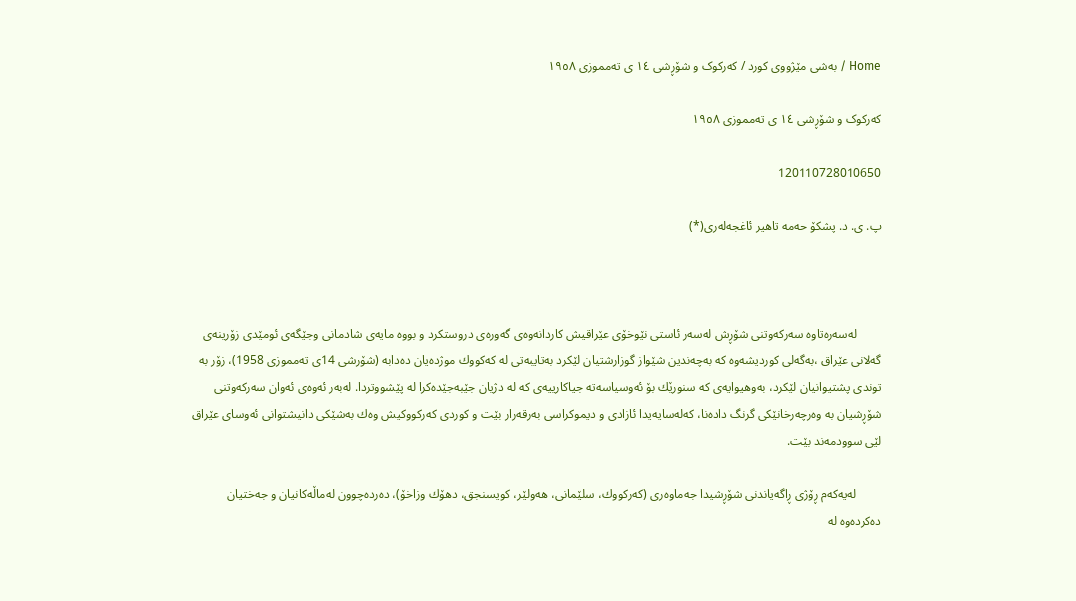Home / بەشی مێژووی كورد / کەرکوک و شۆڕشی ١٤ ی تەمموزی ١٩٥٨

کەرکوک و شۆڕشی ١٤ ی تەمموزی ١٩٥٨

120110728010650

پ. ی. د. پشکۆ حەمە تاهیر ئاغجەلەری(*)



        له‌سه‌ره‌تاوه‌ سه‌ركه‌وتنی‌ شۆڕش له‌سه‌ر ئاستی‌ نێوخۆی عێراقیش كاردانه‌وه‌ی‌ گه‌وره‌ی‌ دروستكرد و بووه‌ مایه‌ی‌ شادمانی‌ وجێگه‌ی‌ ئومێدی زۆرینه‌ی‌ گه‌لانی‌ عێراق ،به‌گه‌لی‌ كوردیشه‌وه‌ كه‌ به‌چه‌ندین شێواز گوزارشتیان لێكرد به‌تایبه‌تی‌ له‌ كه‌كووك موژده‌یان ده‌دابه‌ (شۆرشی 14ی‌ ته‌مموزی‌ 1958)، زۆر به‌ توندی‌ پشتیوانیان لێكرد، به‌وهیوایه‌ی‌ كه‌ سنورێك بۆ ئه‌وسیاسه‌ته‌ جیاكارییه‌ی‌ كه‌ له‌ دژیان جێبه‌جێده‌كرا له‌ پێشووتردا. له‌به‌ر ئه‌وه‌ی‌ ئه‌وان سه‌ركه‌وتنی‌ شۆڕشیان به‌ وه‌رچه‌رخانێكی گرنگ داده‌نا، كه‌له‌سایه‌یدا ئازادی و دیموكراسی به‌رقه‌رار بێت و كوردی‌ كه‌ركووكیش وه‌ك به‌شێكی دانیشتوانی‌ ئه‌وسای عێراق لێی سوودمه‌ند بێت.

        له‌یه‌كه‌م ڕۆژی ڕاگه‌یاندنی‌ شۆڕشیدا جه‌ماوه‌ری‌ (كه‌ركووك، سلێمانی‌، هه‌ولێر، كویسنجق، دهۆك وزاخۆ)، ده‌رده‌چوون له‌ماڵه‌كانیان و جه‌ختیان ده‌كرده‌وه‌ له‌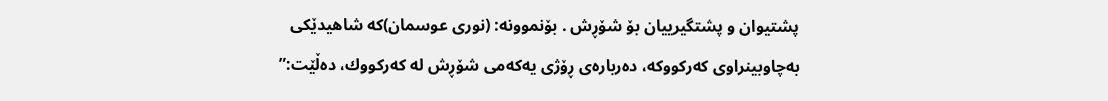پشتیوان و پشتگیرییان بۆ شۆڕش . بۆنموونه‌: (نوری‌ عوسمان)كه‌ شاهیدێكی به‌چاوبینراوی‌ كه‌ركووكه‌، ده‌رباره‌ی‌ ڕۆژی یه‌كه‌می‌ شۆڕش له‌ كه‌ركووك، ده‌ڵێت:”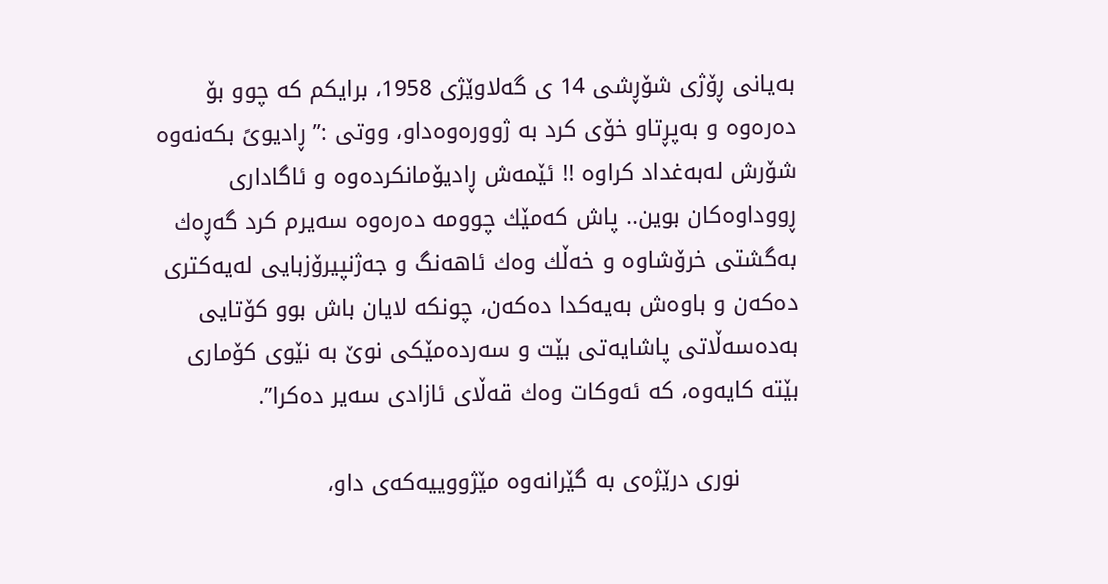به‌یانی‌ ڕۆژی شۆڕشی 14 ی‌ گه‌لاوێژی 1958، برایكم كه‌ چوو بۆ ده‌ره‌وه‌ و به‌پڕتاو خۆی‌ كرد به‌ ژووره‌وه‌داو، ووتی‌ :” ڕادیویً بكه‌نه‌وه‌ شۆرش له‌به‌غداد كراوه‌ !! ئێمه‌ش ڕادیۆمانكرده‌وه‌ و ئاگاداری ڕووداوه‌كان بوین.. پاش كه‌مێك چوومه‌ ده‌ره‌وه‌ سه‌یرم كرد گه‌ڕه‌ك به‌گشتی‌ خرۆشاوه‌ و خه‌ڵك وه‌ك ئاهه‌نگ و جه‌ژنپیرۆزبایی له‌یه‌كتری ده‌كه‌ن و باوه‌ش به‌یه‌كدا ده‌كه‌ن، چونكه‌ لایان باش بوو كۆتایی به‌ده‌سه‌ڵاتی‌ پاشایه‌تی‌ بێت و سه‌رده‌مێكی نوێ‌ به‌ نێوی‌ كۆماری‌ بێته‌ كایه‌وه‌، كه‌ ئه‌وكات وه‌ك قه‌ڵای‌ ئازادی سه‌یر ده‌كرا”.

        نوری‌ درێژه‌ی‌ به‌ گێرانه‌وه‌ مێژووییه‌كه‌ی‌ داو،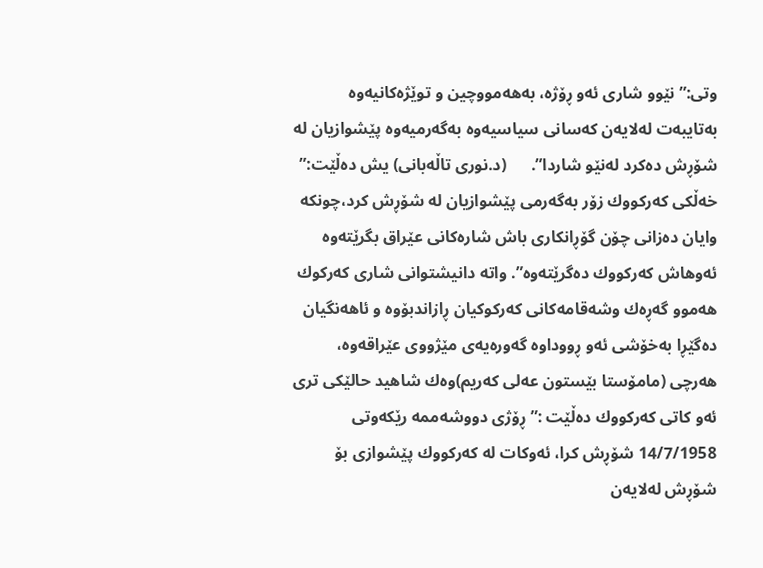وتی‌:” نێوو شاری ئه‌و ڕۆژه‌، به‌هه‌مووچین و توێژه‌كانیه‌وه‌ به‌تایبه‌ت له‌لایه‌ن كه‌سانی‌ سیاسیه‌وه‌ به‌گه‌رمیه‌وه‌ پێشوازیان له‌ شۆڕش ده‌كرد له‌نێو شاردا”.      (د.نوری‌ تاڵه‌بانی‌) یش ده‌ڵێت:” خه‌ڵكی كه‌ركووك زۆر به‌گه‌رمی‌ پێشوازیان له‌ شۆڕش كرد،چونكه‌ وایان ده‌زانی‌ چۆن گۆڕانكاری باش شاره‌كانی‌ عێراق بگرێته‌وه‌ ئه‌وهاش كه‌ركووك ده‌گرێته‌وه‌”. واته‌ دانیشتوانی‌ شاری كه‌ركوك هه‌موو گه‌ڕه‌ك وشه‌قامه‌كانی‌ كه‌ركوكیان ڕازاندبۆوه‌ و ئاهه‌نگیان ده‌گێڕا به‌خۆشی ئه‌و ڕووداوه‌ گه‌وره‌یه‌ی‌ مێژووی‌ عێراقه‌وه‌، هه‌رچی (مامۆستا بێستون عه‌لی‌ كه‌ریم)وه‌ك شاهید حالێكی تری‌ ئه‌و كاتی‌ كه‌ركووك ده‌ڵێت :” ڕۆژی‌ دووشه‌ممه‌ رێكه‌وتی‌ 14/7/1958 شۆڕش كرا، ئه‌وكات له‌ كه‌ركووك پێشوازی‌ بۆ شۆڕش له‌لایه‌ن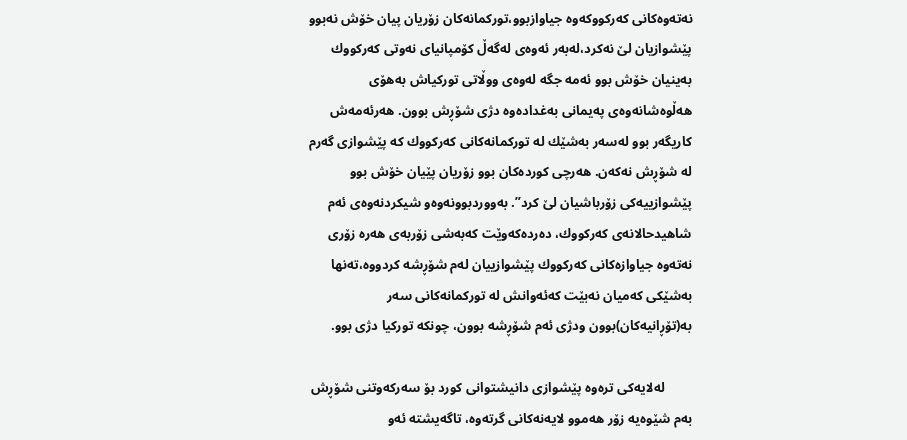نه‌ته‌وه‌كانی‌ كه‌ركووكه‌وه‌ جیاوازبوو،توركمانه‌كان زۆریان پیان خۆش نه‌بوو پێشوازیان لێ نه‌كرد،له‌به‌ر ئه‌وه‌ی‌ له‌گه‌ڵ كۆمپانیای نه‌وتی‌ كه‌ركووك به‌ینیان خۆش بوو ئه‌مه‌ جگه‌ له‌وه‌ی‌ ووڵاتی‌ توركیاش به‌هۆی‌ هه‌ڵوه‌شانه‌وه‌ی‌ په‌یمانی‌ به‌غداده‌وه‌ دژی‌ شۆڕش بوون. هه‌رئه‌مه‌ش كاریگه‌ر بوو له‌سه‌ر به‌شێك له‌ توركمانه‌كانی‌ كه‌ركووك كه‌ پێشوازی‌ گه‌رم له‌ شۆڕش نه‌كه‌ن. هه‌رچی كورده‌كان بوو زۆریان پێیان خۆش بوو پێشوازییه‌كی‌ زۆرباشیان لێ كرد”. به‌ووردبوونه‌وه‌و شیكردنه‌وه‌ی‌ ئه‌م شاهیدحالانه‌ی‌ كه‌ركووك، ده‌رده‌كه‌وێت كه‌به‌شی زۆربه‌ی‌ هه‌ره‌ زۆری‌ نه‌ته‌وه‌ جیاوازه‌كانی‌ كه‌ركووك پێشوازییان له‌م شۆڕشه‌ كردووه‌،ته‌نها به‌شێكی كه‌میان نه‌بێت كه‌ئه‌وانش له‌ توركمانه‌كانی‌ سه‌ر به‌(تۆڕانیه‌كان)بوون ودژی‌ ئه‌م شۆڕشه‌ بوون، چونكه‌ توركیا دژی‌ بوو.

        له‌لایه‌كی‌ تره‌وه‌ پێشوازی‌ دانیشتوانی‌ كورد بۆ سه‌ركه‌وتنی‌ شۆڕش به‌م شێوه‌یه‌ زۆر هه‌موو لایه‌نه‌كانی‌ گرته‌وه‌، تاگه‌یشته‌ ئه‌و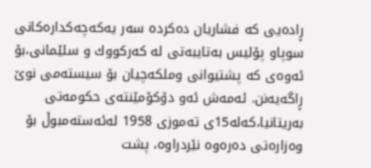ڕاده‌یی‌ كه‌ فشاریان ده‌كرده‌ سه‌ر یه‌كه‌چه‌كداره‌كانی‌ سوپاو پۆلیس به‌تایبه‌تی‌ له‌ كه‌ركووك و سلێمانی‌،بۆ ئه‌وه‌ی‌ كه‌ پشتیوانی‌ وملكه‌چیان بۆ سیسته‌می‌ نوێ‌ ڕاگه‌یه‌نن. ئه‌مه‌ش ئه‌و دۆكۆمێنته‌ی‌ حكومه‌تی‌ به‌ریتانیا،كه‌له‌15ی‌ ته‌موزی 1958 له‌ئه‌سته‌مبوڵ بۆ وه‌زاره‌تی‌ ده‌ره‌وه‌ نێردراوه‌، پشت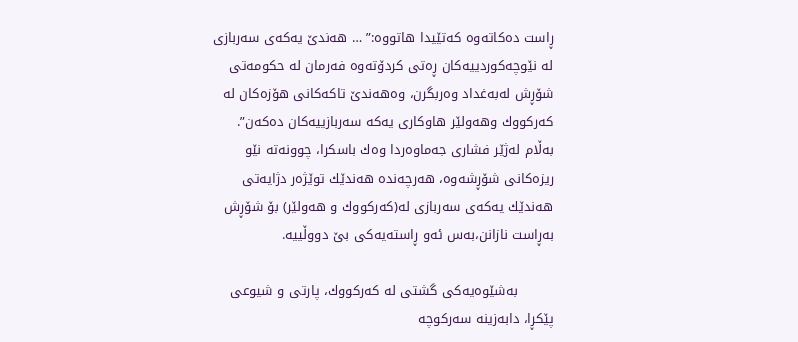ڕاست ده‌كاته‌وه‌ كه‌تێیدا هاتووه‌:” … هه‌ندێ‌ یه‌كه‌ی‌ سه‌ربازی‌ له‌ نێوچه‌كوردییه‌كان ڕه‌تی‌ كردۆته‌وه‌ فه‌رمان له‌ حكومه‌تی‌ شۆڕش له‌به‌غداد وه‌ربگرن، وه‌هه‌ندێ‌ تاكه‌كانی‌ هۆزه‌كان له‌ كه‌ركووك وهه‌ولێر هاوكاری یه‌كه‌ سه‌ربازییه‌كان ده‌كه‌ن”. به‌ڵام له‌ژێر فشاری جه‌ماوه‌ردا وه‌ك باسكرا، چوونه‌ته‌ نێو ریزه‌كانی‌ شۆڕشه‌وه‌، هه‌رچه‌نده‌ هه‌ندێك توێژه‌ر دژایه‌تی‌ هه‌ندێك یه‌كه‌ی‌ سه‌ربازی له‌(كه‌ركووك و هه‌ولێر) بۆ شۆڕش به‌ڕاست نازانن،به‌س ئه‌و ڕاسته‌یه‌كی‌ بێ دووڵییه‌.

        به‌شێوه‌یه‌كی‌ گشتی‌ له‌ كه‌ركووك، پارتی‌ و شیوعی پێكڕا، دابه‌زینه‌ سه‌ركوچه‌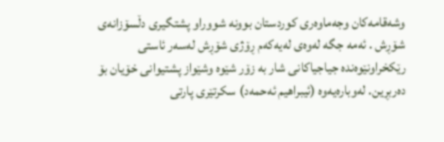وشه‌قامه‌كان وجه‌ماوه‌ری كوردستان بوونه‌ شووراو پشتگیری دڵسۆزانه‌ی‌ شۆڕش . ئه‌مه‌ جگه‌ له‌وه‌ی‌ له‌یه‌كه‌م ڕۆژی‌ شۆڕش له‌سه‌ر ئاستی‌ رێكخراونێوه‌نده‌ جیاجیاكانی‌ شار به‌ زۆر شێوه‌ وشێواز پشتیوانی‌ خۆیان بۆ ده‌ربڕین. له‌وباره‌یه‌وه‌ (ئیبراهیم ئه‌حمه‌د) سكرتێری پارتی‌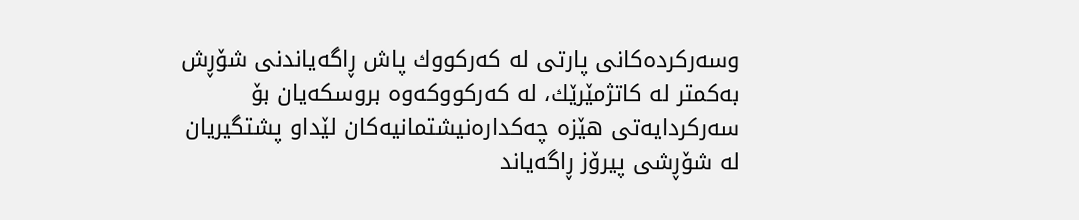وسه‌ركرده‌كانی‌ پارتی له‌ كه‌ركووك پاش ڕاگه‌یاندنی‌ شۆڕش به‌كمتر له‌ كاتژمێرێك، له‌ كه‌ركووكه‌وه‌ بروسكه‌یان بۆ سه‌ركردایه‌تی‌ هێزه‌ چه‌كداره‌نیشتمانیه‌كان لێداو پشتگیریان له‌ شۆڕشی پیرۆز ڕاگه‌یاند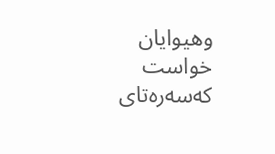وهیوایان خواست كه‌سه‌ره‌تای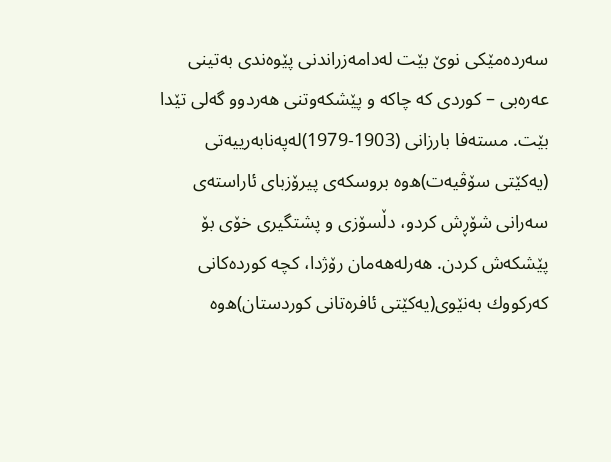سه‌رده‌مێكی نوێ‌ بێت له‌دامه‌زراندنی‌ پێوه‌ندی‌ به‌تینی عه‌ره‌بی – كوردی كه‌ چاكه‌ و پێشكه‌وتنی‌ هه‌ردوو گه‌لی‌ تێدا بێت. مسته‌فا بارزانی (1903-1979)له‌په‌نابه‌رییه‌تی‌ (یه‌كێتی سۆڤیه‌ت)ه‌وه‌ بروسكه‌ی‌ پیرۆزبای ئاراسته‌ی‌ سه‌رانی شۆڕش كردو، دڵسۆزی‌ و پشتگیری خۆی‌ بۆ پێشكه‌ش كردن. هه‌رله‌هه‌مان رۆژدا، كچه‌ كورده‌كانی‌ كه‌ركووك به‌نێوی‌(یه‌كێتی ئافره‌تانی كوردستان)ه‌وه‌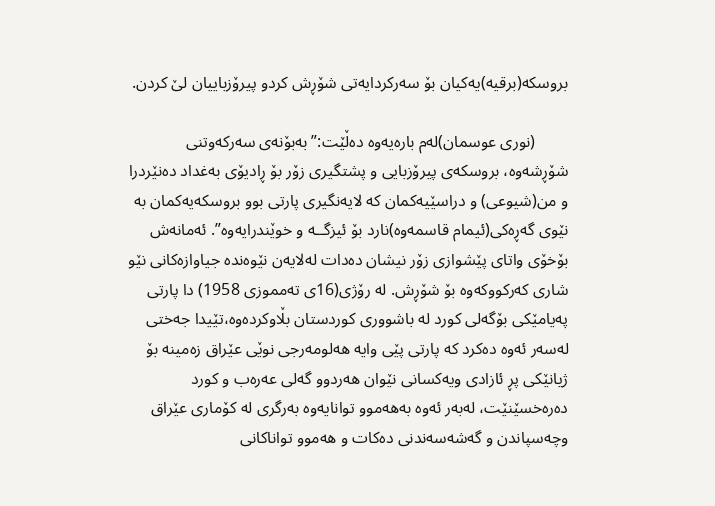بروسكه‌(برقیه‌)یه‌كیان بۆ سه‌ركردایه‌تی‌ شۆڕش كردو پیرۆزباییان لێ كردن.

        (نوری‌ عوسمان)له‌م باره‌یه‌وه‌ ده‌ڵێت:”به‌بۆنه‌ی‌ سه‌ركه‌وتنی‌ شۆڕشه‌وه‌، بروسكه‌ی‌ پیرۆزبایی و پشتگیری زۆر بۆ ڕادیۆی به‌غداد ده‌نێردرا و من(شیوعی) و دراسێیه‌كمان كه‌ لایه‌نگیری پارتی‌ بوو بروسكه‌یه‌كمان به‌ نێوی‌ گه‌ڕه‌كی‌(ئیمام قاسمه‌وه‌)نارد بۆ ئیزگــه‌ و خوێندرایه‌وه‌”. ئه‌مانه‌ش بۆخۆی‌ واتای پێشوازی‌ زۆر نیشان ده‌دات له‌لایه‌ن نێوه‌نده‌ جیاوازه‌كانی‌ نێو شاری كه‌ركووكه‌وه‌ بۆ شۆڕش. له‌ رۆژی‌(16ی‌ ته‌مموزی‌ 1958) دا پارتی‌ په‌یامێكی بۆگه‌لی‌ كورد له‌ باشووری‌ كوردستان بڵاوكرده‌وه‌،تێیدا جه‌ختی‌ له‌سه‌ر ئه‌وه‌ ده‌كرد كه‌ پارتی پێی وایه‌ هه‌لومه‌رجی نوێی عێراق زه‌مینه‌ بۆ ژیانێكی پڕ ئازادی ویه‌كسانی نێوان هه‌ردوو گه‌لی‌ عه‌ره‌ب و كورد ده‌ره‌خسێنێت، له‌به‌ر ئه‌وه‌ به‌هه‌موو توانایه‌وه‌ به‌رگری‌ له‌ كۆماری‌ عێراق وچه‌سپاندن و گه‌شه‌سه‌ندنی ده‌كات و هه‌موو تواناكانی‌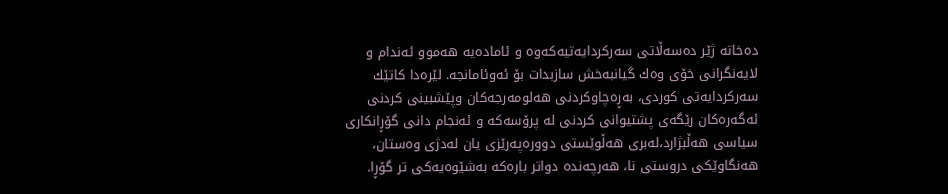ده‌خاته‌ ژێر ده‌سه‌ڵاتی‌ سه‌ركردایه‌تیه‌كه‌وه‌ و ئاماده‌یه‌ هه‌موو ئه‌ندام و لایه‌نگرانی خۆی‌ وه‌ك گیانبه‌خش سازبدات بۆ ئه‌وئامانجه‌. لێره‌دا كاتێك سه‌ركردایه‌تی‌ كوردی، به‌ڕه‌چاوكردنی‌ هه‌لومه‌رجه‌كان وپێشبینی كردنی‌ ئه‌گه‌ره‌كان رێگه‌ی‌ پشتیوانی كردنی‌ له‌ پرۆسه‌كه‌ و ئه‌نجام دانی‌ گۆڕانكاری‌ سیاسی هه‌ڵبژارد،له‌بری‌ هه‌ڵوێستی‌ دووره‌په‌رێزی یان له‌دژی‌ وه‌ستان، هه‌نگاوێكی دروستی‌ نا، هه‌رچه‌نده‌ دواتر باره‌كه‌ به‌شێوه‌یه‌كی‌ تر گۆڕا.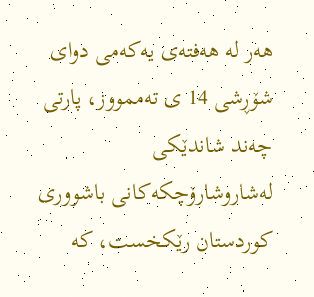هه‌ر له‌ هه‌فته‌ی‌ یه‌كه‌می‌ دوای‌ شۆڕشی 14 ی‌ ته‌ممووز، پارتی چه‌ند شاندێكی له‌شاروشارۆچكه‌كانی‌ باشووری‌ كوردستان رێكخست، كه‌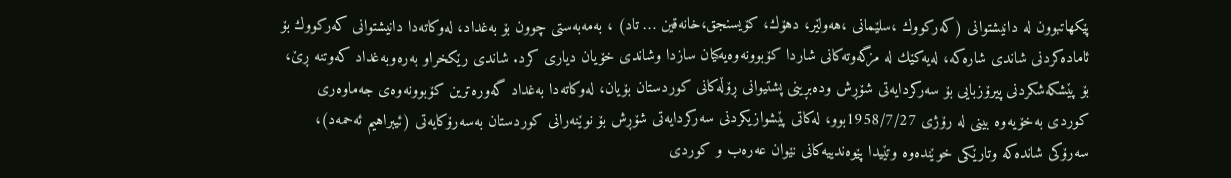پێكهاتبوون له‌ دانیشتوانی‌ (كه‌ركووك ،سلێمانی‌ ،هه‌ولێر، دهۆك، كۆیسنجق،خانه‌قین … تاد) ، به‌مه‌به‌ستی‌ چوون بۆ به‌غداد، له‌وكاته‌دا دانیشتوانی‌ كه‌ركووك بۆ ئاماده‌كردنی‌ شاندی شاره‌كه‌، له‌یه‌كێك له‌ مزگه‌وته‌كانی‌ شاردا كۆبوونه‌وه‌یه‌كیان سازدا وشاندی‌ خۆیان دیاری كرد. شاندی رێكخراو به‌ره‌وبه‌غداد كه‌وتنه‌ ڕێ‌، بۆ پێشكه‌شكردنی‌ پیرۆزبایی بۆ سه‌ركردایه‌تی‌ شۆڕش وده‌بڕینی‌ پشتیوانی‌ ڕۆڵه‌كانی‌ كوردستان بۆیان، له‌وكاته‌دا به‌غداد گه‌وره‌ترین كۆبوونه‌وه‌ی‌ جه‌ماوه‌ری‌ كوردی‌ به‌خۆیه‌وه‌ بینی‌ له‌ رۆژی‌ 1958/7/27بوو، له‌كاتی‌ پێشوازیكردنی‌ سه‌ركردایه‌تی‌ شۆڕش بۆ نوێنه‌رانی‌ كوردستان به‌سه‌رۆكایه‌تی‌ (ئیبراهیم ئه‌حمه‌د)، سه‌رۆكی شانده‌كه‌ وتارێكی خوێنده‌وه‌ وتێیدا پێوه‌ندییه‌كانی‌ نێوان عه‌ره‌ب و كوردی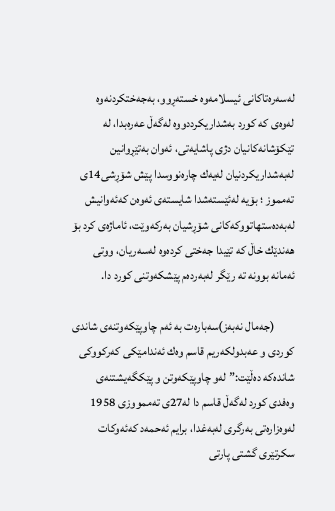له‌سه‌ره‌تاكانی‌ ئیسلامه‌وه‌ خسته‌ڕوو، به‌جه‌ختكردنه‌وه‌ له‌وه‌ی‌ كه‌ كورد به‌شداریكرددووه‌ له‌گه‌ڵ عه‌ره‌بدا، له‌ تێكۆشانه‌كانیان دژی‌ پاشایه‌تی‌، ئه‌وان به‌تێڕوانین له‌به‌شداریكردنیان له‌یه‌ك چاره‌نووسدا پێش شۆڕشی‌14ی‌ ته‌مموز ؛ بۆیه‌ له‌ئێسته‌شدا شایسته‌ی‌ ئه‌وه‌ن كه‌ئه‌وانیش له‌به‌ده‌ستهاتووكه‌كانی‌ شۆڕشیان به‌ركه‌وێت، ئاماژه‌ی‌ كرد بۆ هه‌ندێك خاڵ كه‌ تێیدا جه‌ختی‌ كرده‌وه‌ له‌سه‌ریان، ووتی‌ ئه‌مانه‌ بوونه‌ ته‌ رێگر له‌به‌رده‌م پێشكه‌وتنی‌ كورد دا.

        (جه‌مال نه‌به‌ز)سه‌باره‌ت به‌ ئه‌م چاوپێكه‌وتنه‌ی‌ شاندی كوردی و عه‌بدولكه‌ریم قاسم وه‌ك ئه‌ندامێكی كه‌ركووكی‌ شانده‌كه‌ ده‌ڵێت:” له‌و چاوپێكه‌وتن و پێكگه‌یشتنه‌ی‌ وه‌فدی كورد له‌گه‌ڵ قاسم دا له‌27ی‌ ته‌ممووزی 1958 له‌وه‌زاره‌تی‌ به‌رگری‌ له‌به‌غدا، برایم ئه‌حمه‌د كه‌ئه‌وكات سكرتێری گشتی‌ پارتی‌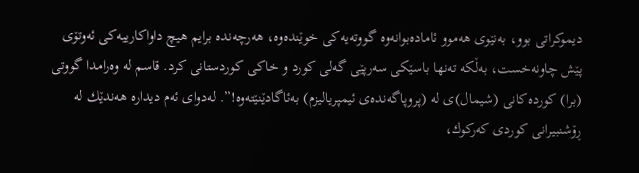دیموكراتی بوو، به‌نێوی‌ هه‌موو ئاماده‌بوانه‌وه ‌گووته‌یه‌كی‌ خوێنده‌وه‌، هه‌رچه‌نده‌ برایم هیچ داواكارییه‌كی‌ ئه‌وتۆی‌ پێش چاونه‌خست، به‌ڵكه‌ ته‌نها باسێكی سه‌رپێی گه‌لی‌ كورد و خاكی كوردستانی‌ كرد. قاسم له ‌وه‌رامدا گووتی‌ (برا) كورده‌كانی‌ (شیمال)ی‌ له‌ (پروپاگه‌نده‌ی‌ ئیمپریالیزم) به‌ئاگادێنێته‌وه‌!”. له‌دوای‌ ئه‌م دیداره‌ هه‌ندێك له‌ ڕۆشنبیرانی كوردی‌ كه‌ركوك،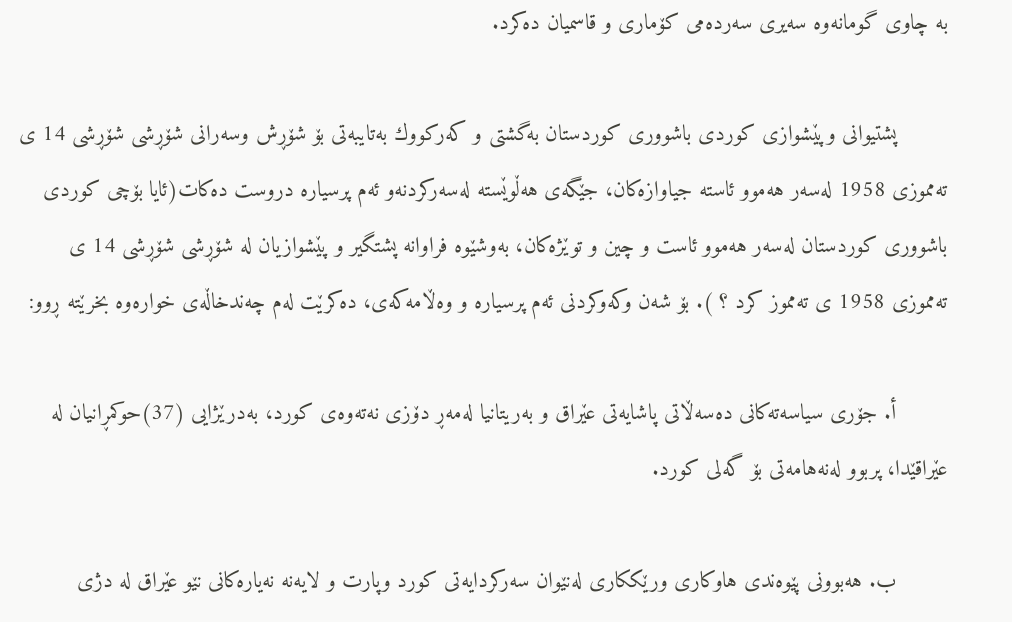به‌ چاوی‌ گومانه‌وه‌ سه‌یری‌ سه‌رده‌می‌ كۆماری‌ و قاسمیان ده‌كرد.

        پشتیوانی وپێشوازی‌ كوردی‌ باشووری‌ كوردستان به‌گشتی‌ و كه‌ركووك به‌تایبه‌تی‌ بۆ شۆڕش وسه‌رانی‌ شۆڕشی شۆڕشی 14 ی‌ ته‌مموزی‌ 1958 له‌سه‌ر هه‌موو ئاسته‌ جیاوازه‌كان، جێگه‌ی‌ هه‌ڵوێسته‌ له‌سه‌ركردنه‌و ئه‌م پرسیاره‌ دروست ده‌كات(ئایا بۆچی كوردی‌ باشووری‌ كوردستان له‌سه‌ر هه‌موو ئاست و چین و توێژه‌كان، به‌وشێوه‌ فراوانه‌ پشتگیر و پێشوازیان له‌ شۆڕشی‌ شۆڕشی 14 ی‌ ته‌مموزی‌ 1958 ی‌ ته‌مموز كرد ؟ ). بۆ شه‌ن وكه‌وكردنی‌ ئه‌م پرسیاره‌ و وه‌ڵامه‌كه‌ی‌، ده‌كرێت له‌م چه‌ندخاڵه‌ی‌ خواره‌وه‌ بخرێته‌ ڕوو:

        أ. جۆری‌ سیاسه‌ته‌كانی‌ ده‌سه‌ڵاتی‌ پاشایه‌تی‌ عێراق و به‌ریتانیا له‌مه‌ڕ دۆزی‌ نه‌ته‌وه‌ی‌ كورد، به‌درێژایی (37)حوكمڕانیان له‌ عێراقێدا، پربوو له‌نه‌هامه‌تی‌ بۆ گه‌لی‌ كورد.

        ب. هه‌بوونی‌ پێوه‌ندی‌ هاوكاری ورێككاری‌ له‌نێوان سه‌ركردایه‌تی‌ كورد وپارت و لایه‌نه‌ نه‌یاره‌كانی‌ نێو عێراق له‌ دژی‌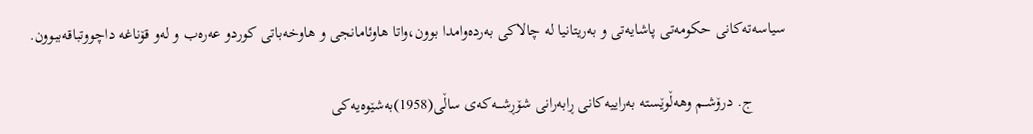سیاسه‌ته‌كانی‌ حكومه‌تی‌ پاشایه‌تی‌ و به‌ریتانیا له‌ چالاكی به‌رده‌وامدا بوون،واتا هاوئامانجی و هاوخه‌باتی كوردو عه‌ره‌ب و له‌و قۆناغه‌ داچووتباقه‌ببوون.

        ج. درۆشــم وهه‌ڵوێسته‌ به‌راییه‌كانی‌ ڕابه‌رانی‌ شۆڕشـــه‌كه‌ی‌ ساڵی‌(1958)به‌شێوه‌یه‌كی‌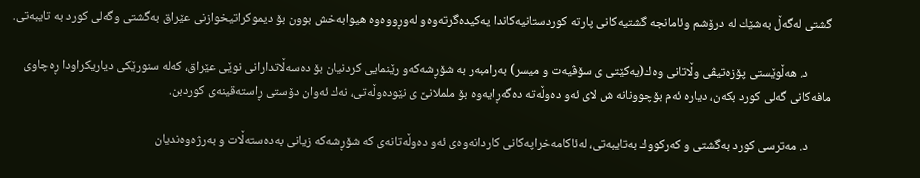گشتی‌ له‌گه‌ڵ به‌شێك له‌ درۆشم وئامانجه‌ گشتیه‌كانی‌ پارته‌ كوردستانیه‌كاندا یه‌كیده‌گرته‌وه‌و له‌وڕووه‌وه‌ هیوابه‌خش بوون بۆ دیموكراتیخوازنی‌ عێراق به‌گشتی‌ وگه‌لی‌ كورد به‌ تایبه‌تی‌.

        د. هه‌ڵوێستی‌ پۆزه‌تیڤی وڵاتانی‌ وه‌ك(یه‌كێتی ی سۆڤیه‌ت و میسر) به‌رامبه‌ر به‌ شۆڕشه‌كه‌و رێنمایی كردنیان بۆ ده‌سه‌ڵاتدارانی‌ نوێی عێراق، كه‌له‌ سنورێكی دیاریكراودا ڕه‌چاوی‌ مافه‌كانی‌ گه‌لی‌ كورد بكه‌ن، دیاره‌ ئه‌م بۆچوونانه‌ ش لای‌ ئه‌و ده‌وڵه‌ته‌ ده‌گه‌ڕایه‌وه‌ بۆ ململانی‌ً ی‌ نێوده‌وڵه‌تی‌، نه‌ك ئه‌وان دۆستی‌ ڕاسته‌قینه‌ی‌ كوردبن.

        د. مه‌ترسی كورد به‌گشتی‌ و كه‌ركووك به‌تایبه‌تی‌، له‌ئاكامه‌خراپه‌كانی‌ كاردانه‌وه‌ی‌ ئه‌و ده‌وڵه‌تانه‌ی‌ كه‌ شۆڕشه‌كه‌ زیانی به‌ده‌سته‌ڵات و به‌رژه‌وه‌ندیان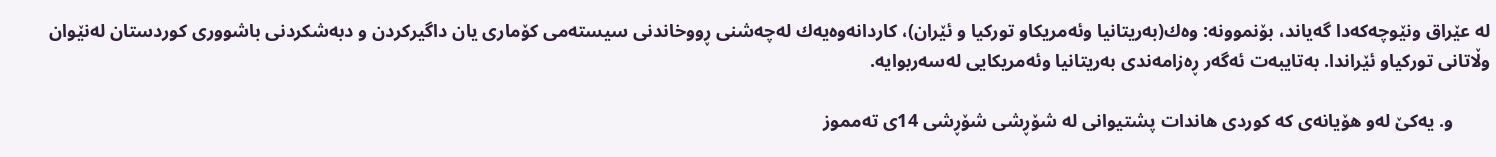له‌ عێراق ونێوچه‌كه‌دا گه‌یاند، بۆنموونه‌: وه‌ك(به‌ریتانیا وئه‌مریكاو توركیا و ئێران)، كاردانه‌وه‌یه‌ك له‌چه‌شنی‌ ڕووخاندنی‌ سیسته‌می كۆماری‌ یان داگیركردن و دبه‌شكردنی‌ باشووری‌ كوردستان له‌نێوان وڵاتانی‌ توركیاو ئێراندا. به‌تایبه‌ت ئه‌گه‌ر ڕه‌زامه‌ندی‌ به‌ریتانیا وئه‌مریكایی له‌سه‌ربوایه‌.

        و. یه‌كێ‌ له‌و هۆیانه‌ی‌ كه‌ كوردی‌ هاندات پشتیوانی‌ له‌ شۆڕشی شۆڕشی 14ی‌ ته‌مموز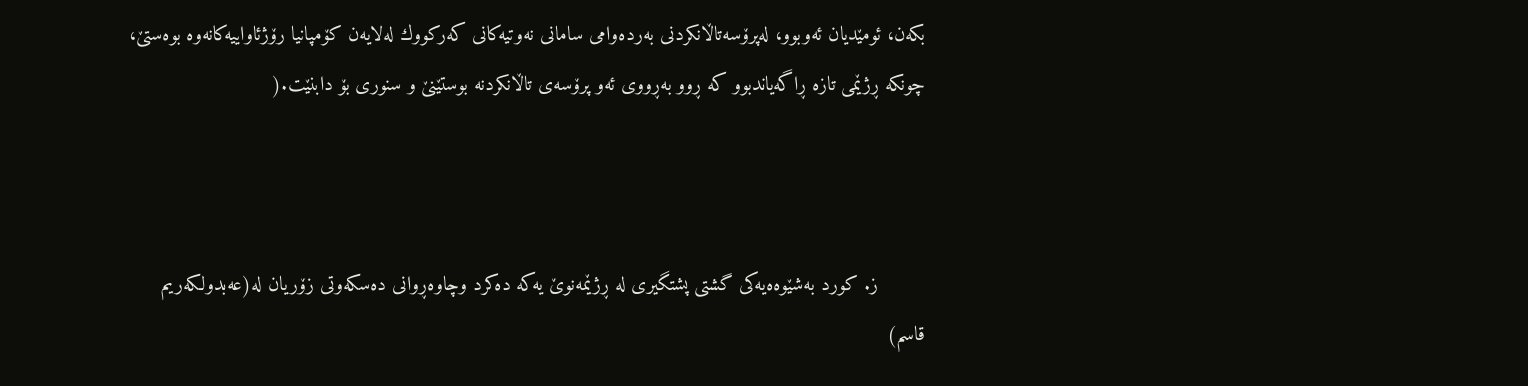بكه‌ن، ئومێدیان ئه‌وبوو، له‌پرۆسه‌تاڵانكردنی‌ به‌رده‌وامی‌ سامانی‌ نه‌وتیه‌كانی‌ كه‌ركووك له‌لایه‌ن كۆمپانیا رۆژئاواییه‌كانه‌وه‌ بوه‌ستێ‌، چونكه‌ ڕژێمی تازه‌ ڕاگه‌یاندبوو كه‌ ڕوو به‌ڕووی‌ ئه‌و پرۆسه‌ی‌ تاڵانكردنه‌ بوستێنێ‌ و سنوری‌ بۆ دابنێت.(



        ز. كورد به‌شێوه‌ه‌یه‌كی‌ گشتی‌ پشتگیری له‌ ڕژێمه‌نوێ‌ یه‌كه‌ ده‌كرد وچاوه‌ڕوانی‌ ده‌سكه‌وتی‌ زۆریان له‌(عه‌بدولكه‌ریم قاسم)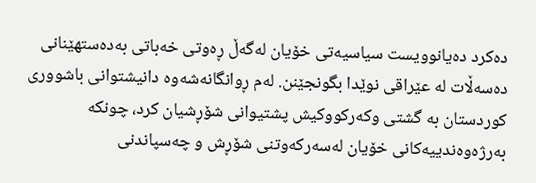ده‌كرد ده‌یانوویست سیاسیه‌تی‌ خۆیان له‌گه‌ڵ ڕه‌وتی‌ خه‌باتی به‌ده‌ستهێنانی‌ ده‌سه‌ڵات له‌ عێراقی نوێدا بگونجێنن. له‌م ڕوانگانه‌شه‌وه‌ دانیشتوانی‌ باشووری‌ كوردستان به‌ گشتی‌ وكه‌ركووكیش پشتیوانی‌ شۆڕشیان كرد، چونكه‌ به‌رژه‌وه‌ندییه‌كانی‌ خۆیان له‌سه‌ركه‌وتنی‌ شۆڕش و چه‌سپاندنی‌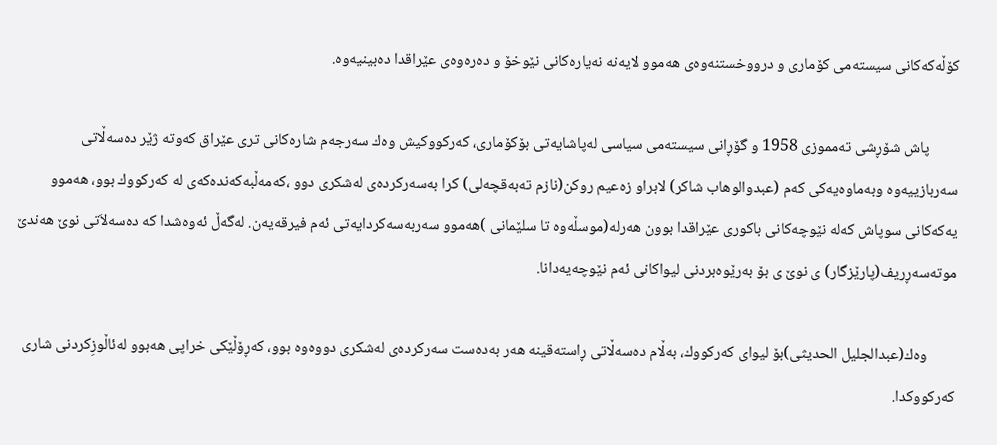كۆڵه‌كه‌كانی‌ سیسته‌می‌ كۆماری‌ و درووخستنه‌وه‌ی‌ هه‌موو لایه‌نه‌ نه‌یاره‌كانی‌ نێوخۆ و ده‌ره‌وه‌ی‌ عێراقدا ده‌بینیه‌وه‌.

        پاش شۆڕشی‌ ته‌مموزی‌ 1958 و گۆڕانی سیسته‌می‌ سیاسی له‌پاشایه‌تی‌ بۆكۆماری‌، كه‌ركووكیش وه‌ك سه‌رجه‌م شاره‌كانی‌ تری‌ عێراق كه‌وته‌ ژێر ده‌سه‌ڵاتی‌ سه‌ربازییه‌وه‌ وبه‌ماوه‌یه‌كی‌ كه‌م (عبدوالوهاب شاكر) لابراو زه‌عیم روكن(نازم ته‌به‌قچه‌لی‌) كرا به‌سه‌ركرده‌ی‌ له‌شكری‌ دوو ،كه‌مه‌ڵبه‌كه‌نده‌كه‌ی‌ له‌ كه‌ركووك بوو، هه‌موو یه‌كه‌كانی‌ سوپاش كه‌له‌ نێوچه‌كانی‌ باكوری‌ عێراقدا بوون هه‌رله‌(موسڵه‌وه‌ تا سلێمانی‌ )هه‌موو سه‌ربه‌سه‌كردایه‌تی‌ ئه‌م فیرقه‌یه‌ن. له‌گه‌ڵ ئه‌وه‌شدا كه‌ ده‌سه‌لاَتی‌ نوێ‌ هه‌ندێ‌ موته‌سه‌ڕریف(پارێزگار) ی‌ نوێ‌ ی‌ بۆ به‌رێوه‌بردنی لیواكانی‌ ئه‌م نێوچه‌یه‌دانا.

        وه‌ك(عبدالجلیل الحدیثی)بۆ لیوای كه‌ركووك، به‌ڵام ده‌سه‌ڵاتی‌ ڕاسته‌قینه‌ هه‌ر به‌ده‌ست سه‌ركرده‌ی‌ له‌شكری دووه‌وه‌ بوو، كه‌ڕۆڵێكی خراپی هه‌بوو له‌ئاڵوزِكردنی‌ شاری‌ كه‌ركووكدا.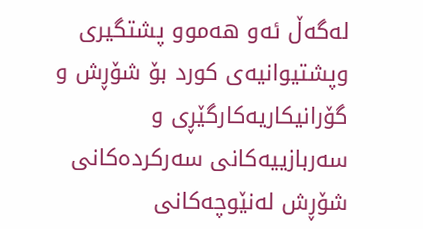له‌گه‌ڵ ئه‌و هه‌موو پشتگیری وپشتیوانیه‌ی‌ كورد بۆ شۆڕش و گۆرانیكاریه‌كارگێڕی‌ و سه‌ربازییه‌كانی‌ سه‌ركرده‌كانی‌ شۆڕش له‌نێوچه‌كانی‌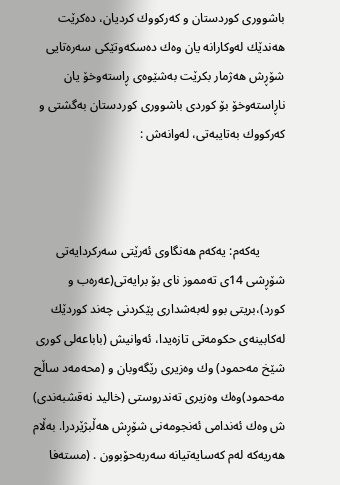باشووری‌ كوردستان و كه‌ركووك كردیان، ده‌كرێت هه‌ندێك له‌وكارانه‌ یان وه‌ك ده‌سكه‌وتێكی سه‌ره‌تایی شۆڕش هه‌ژمار بكرێت به‌شێوه‌ی‌ ڕاسته‌وخۆ یان ناڕاسته‌وخۆ بۆ كوردی‌ باشووری‌ كوردستان به‌گشتی‌ و كه‌ركووك به‌تایبه‌تی‌، له‌وانه‌ش :



        یه‌كه‌م: یه‌كه‌م هه‌نگاوی ئه‌رێتی سه‌ركردایه‌تی‌ شۆڕشی 14ی‌ ته‌مموز نای‌ بۆ برایه‌تی‌(عه‌ره‌ب و كورد)،بریتی‌ بوو له‌به‌شداری پێكردنی‌ چه‌ند كوردێك له‌كابینه‌ی‌ حكومه‌تی‌ تازه‌یدا، ئه‌وانیش (باباعه‌لی‌ كوری‌ شێخ مه‌حمود) وك وه‌زیری‌ رێگه‌وبان و (محه‌مه‌د ساڵح مه‌حمود)وه‌ك وه‌زیری‌ ته‌ندروستی‌ (خالید نه‌قشبه‌ندی‌) ش وه‌ك ئه‌ندامی ئه‌نجومه‌نی‌ شۆڕش هه‌ڵبژێردرا. به‌ڵام هه‌ریه‌كه‌ له‌م كه‌سایه‌تیانه‌ سه‌ربه‌حۆبوون . (مسته‌فا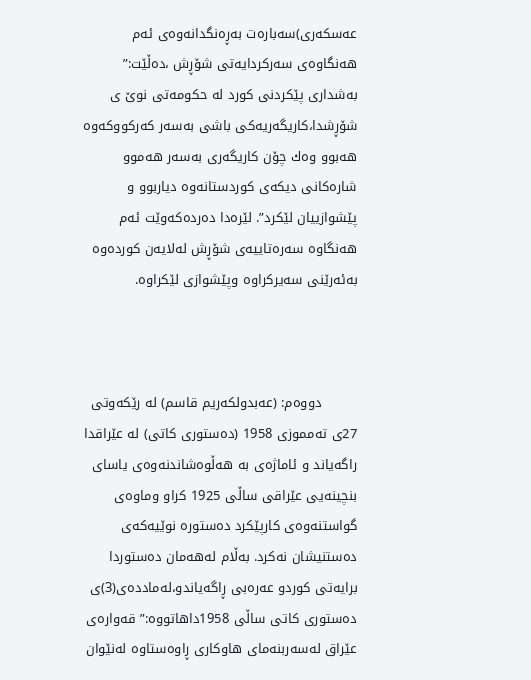عه‌سكه‌ری‌)سه‌باره‌ت به‌ڕه‌نگدانه‌وه‌ی‌ ئه‌م هه‌نگاوه‌ی‌ سه‌ركردایه‌تی‌ شۆڕش ،ده‌ڵێت:” به‌شداری پێكردنی‌ كورد له‌ حكومه‌تی‌ نوێ‌ ی‌ شۆڕشدا،كاریگه‌ریه‌كی‌ باشی به‌سه‌ر كه‌ركووكه‌وه‌ هه‌بوو وه‌ك چۆن كاریگه‌ری‌ به‌سه‌ر هه‌موو شاره‌كانی‌ دیكه‌ی‌ كوردستانه‌وه‌ دیاربوو و پێشوازییان لێكرد”. لێره‌دا ده‌رده‌كه‌وێت ئه‌م هه‌نگاوه‌ سه‌ره‌تاییه‌ی‌ شۆڕش له‌لایه‌ن كورده‌وه‌ به‌ئه‌رێنی سه‌یركراوه‌ وپێشوازی‌ لێكراوه‌.



        دووه‌م: (عه‌بدولكه‌ریم قاسم) له‌ رێكه‌وتی‌ 27ی‌ ته‌مموزی‌ 1958 (ده‌ستوری‌ كاتی‌) له‌ عێراقدا راگه‌یاند و ئاماژه‌ی‌ به‌ هه‌ڵوه‌شاندنه‌وه‌ی‌ یاسای بنچینه‌یی عێراقی ساڵی‌ 1925 كراو وماوه‌ی‌ گواستنه‌وه‌ی‌ كارپێكرد ده‌ستوره‌ نوێیه‌كه‌ی‌ ده‌ستنیشان نه‌كرد. به‌ڵام له‌هه‌مان ده‌ستوردا برایه‌تی‌ كوردو عه‌ره‌بی ڕاگه‌یاندو،له‌مادده‌ی‌(3)ی‌ ده‌ستوری كاتی ساڵی‌ 1958داهاتووه‌:” قه‌واره‌ی‌ عێراق له‌سه‌ربنه‌مای‌ هاوكاری‌ ڕاوه‌ستاوه‌ له‌نێوان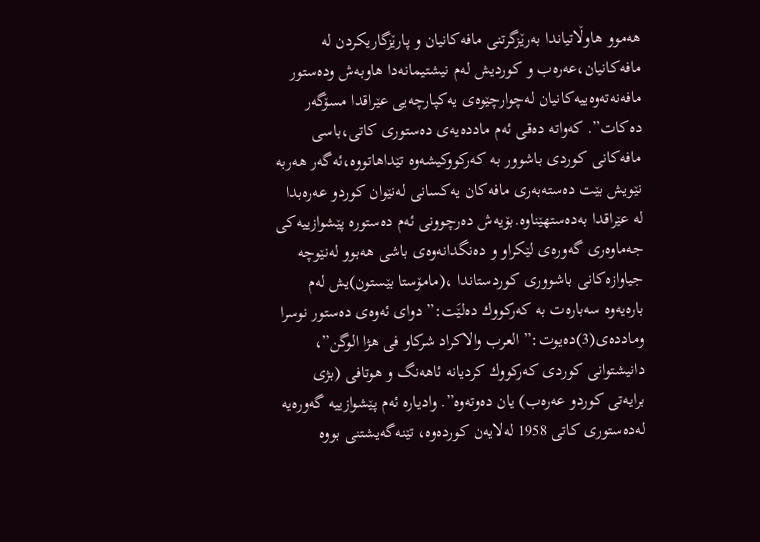هه‌موو هاوڵاتیاندا به‌رێزگرتنی‌ مافه‌كانیان و پارێزگاریكردن له‌ مافه‌كانیان،عه‌ره‌ب و كوردیش له‌م نیشتیمانه‌دا هاوبه‌ش وده‌ستور مافه‌نه‌ته‌وه‌ییه‌كانیان له‌چوارچێوه‌ی‌ یه‌كپارچه‌یی عێراقدا مسۆگه‌ر ده‌كات”. كه‌واته‌ ده‌قی ئه‌م مادده‌یه‌ی‌ ده‌ستوری‌ كاتی‌،باسی مافه‌كانی‌ كوردی‌ باشوور به‌ كه‌ركووكیشه‌وه‌ تێداهاتووه‌،ئه‌گه‌ر هه‌ربه‌ نێویش بێت ده‌سته‌به‌ری‌ مافه‌كان یه‌كسانی له‌نێوان كوردو عه‌ره‌بدا له‌ عێراقدا به‌ده‌ستهێناوه‌.بۆیه‌ش ده‌رچوونی‌ ئه‌م ده‌ستوره‌ پێشوازییه‌كی‌ جه‌ماوه‌ری‌ گه‌وره‌ی‌ لێكراو و ده‌نگدانه‌وه‌ی‌ باشی هه‌بوو له‌نێوچه‌ جیاوازه‌كانی‌ باشووری‌ كوردستاندا ،(مامۆستا بێستون)یش له‌م باره‌یه‌وه‌ سه‌باره‌ت به‌ كه‌ركووك ده‌لێَت:” دوای‌ ئه‌وه‌ی‌ ده‌ستور نوسرا ومادده‌ی‌(3)ده‌یوت:” العرب والاكراد شركا‌و فی هژا الوگن”، دانیشتوانی‌ كوردی كه‌ركووك كردیانه‌ ئاهه‌نگ و هوتافی (بژی برایه‌تی‌ كوردو عه‌ره‌ب) یان ده‌وته‌وه‌”. وادیاره‌ ئه‌م پێشوازییه‌ گه‌وره‌یه‌ له‌ده‌ستوری‌ كاتی‌ 1958 له‌لایه‌ن كورده‌وه‌، تێنه‌گه‌یشتنی‌ بووه‌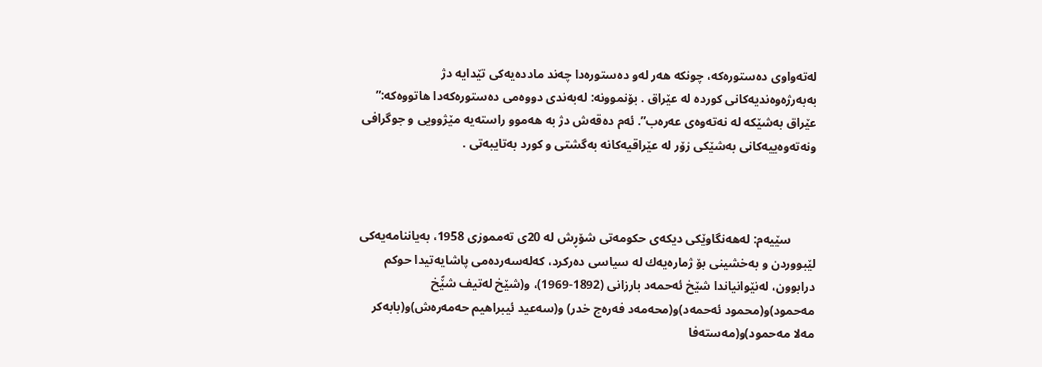له‌ته‌واوی‌ ده‌ستوره‌كه‌، چونكه‌ هه‌ر له‌و ده‌ستوره‌دا چه‌ند مادده‌یه‌كی تێدایه‌ دژ به‌به‌رژه‌وه‌ندیه‌كانی‌ كورده‌ له‌ عێراق . بۆنموونه‌: له‌به‌ندی‌ دووه‌می‌ ده‌ستوره‌كه‌دا هاتووه‌كه‌:” عێراق به‌شێكه‌ له‌ نه‌ته‌وه‌ی عه‌ره‌ب”. ئه‌م ده‌قه‌ش دژ به‌ هه‌موو راسته‌یه‌ مێژوویی و جوگرافی ونه‌ته‌وه‌ییه‌كانی‌ به‌شێكی زۆر له‌ عێراقیه‌كانه‌ به‌گشتی‌ و كورد به‌تایبه‌تی‌ .



        سێیه‌م: له‌هه‌نگاوێكی دیكه‌ی‌ حكومه‌تی‌ شۆڕش له‌ 20ی‌ ته‌مموزی‌ 1958، به‌یاننامه‌یه‌كی‌ لێبووردن و به‌خشینی‌ بۆ ژماره‌یه‌ك له‌ سیاسی ده‌ركرد، كه‌له‌سه‌رده‌می‌ پاشایه‌تیدا حوكم درابوون، له‌نێوانیاندا شێخ ئه‌حمه‌د بارزانی‌ (1892-1969)، و(شێخ له‌تیف شێًخ مه‌حمود)و(محمود ئه‌حمه‌د)و(محه‌مه‌د فه‌ره‌ج خدر) و(سه‌عید ئیبراهیم حه‌مه‌ره‌ش)و(بابه‌كر مه‌لا مه‌حمود)و(مه‌سته‌فا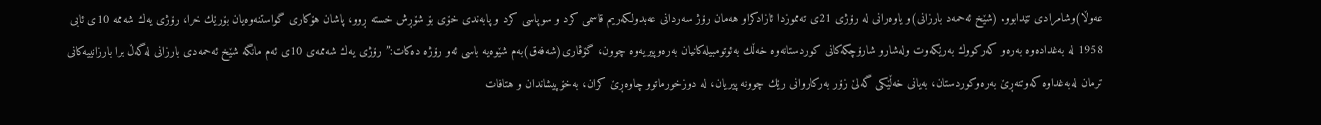عه‌وڵا)وشامرادی تێدابوو. (شێخ ئه‌حمه‌د بارزانی‌)و یاوه‌رانی‌ له‌ رۆژی‌ 21ی‌ ته‌مموزدا ئازادكراو هه‌مان رۆژ سه‌ردانی‌ عه‌بدولكه‌ریم قاسمی كرد و سوپاسی كرد و پابه‌ندی‌ خۆی‌ بۆ شۆڕش خسته‌ ڕوو، پاشان هۆكاری‌ گواستنه‌وه‌یان بۆرێك خرا، رۆژی‌ یه‌ك شه‌ممه‌ 10ی‌ ئابی 1958 له‌ به‌غداده‌وه‌ به‌ره‌و كه‌ركووك به‌رێكه‌وت وله‌شارو شارۆچكه‌كانی‌ كوردستانه‌وه‌ خه‌ڵك به‌ئوتومبیله‌كانیان به‌ره‌وپیریه‌وه‌ چوون، گۆڤاری‌(شه‌فه‌ق)به‌م شێوه‌یه‌ باسی ئه‌و رۆژه‌ ده‌كات:” رۆژی‌ یه‌ك شه‌ممه‌ی‌ 10ی‌ ئه‌م مانگه‌ شێخ ئه‌حمه‌دی‌ بارزانی‌ له‌گه‌ڵ برا بارزانییه‌كانی‌ ترمان له‌به‌غداوه‌ كه‌وتنه‌ڕێ‌ به‌ره‌وكوردستان، به‌یانی‌ خه‌ڵێكی گه‌لێ‌ زۆر به‌ركاروانی‌ رێك چوونه‌ پیریان، له‌ دوزخورماتوو چاوه‌ڕێ‌ كران، به‌خۆپیشاندان و هتافات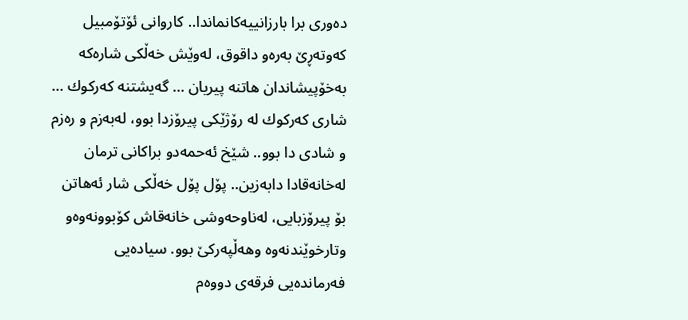ده‌وری‌ برا بارزانیيه‌كانماندا.. كاروانی‌ ئۆتۆمبیل كه‌وته‌ڕێ‌ به‌ره‌و داقوق، له‌وێش خه‌ڵكی شاره‌كه‌ به‌خۆپیشاندان هاتنه‌ پیریان … گه‌یشتنه‌ كه‌ركوك … شاری‌ كه‌ركوك له‌ رۆژێكی پیرۆزدا بوو، له‌به‌زم و ره‌زم و شادی دا بوو.. شێخ ئه‌حمه‌دو براكانی‌ ترمان له‌خانه‌قادا دابه‌زین.. پۆل پۆل خه‌ڵكی شار ئه‌هاتن بۆ پیرۆزبایی، له‌ناوحه‌وشی خانه‌قاش كۆبوونه‌وه‌و وتارخوێندنه‌وه‌ وهه‌ڵپه‌ركێ‌ بوو. سیاده‌یی فه‌رمانده‌یی فرقه‌ی‌ دووه‌م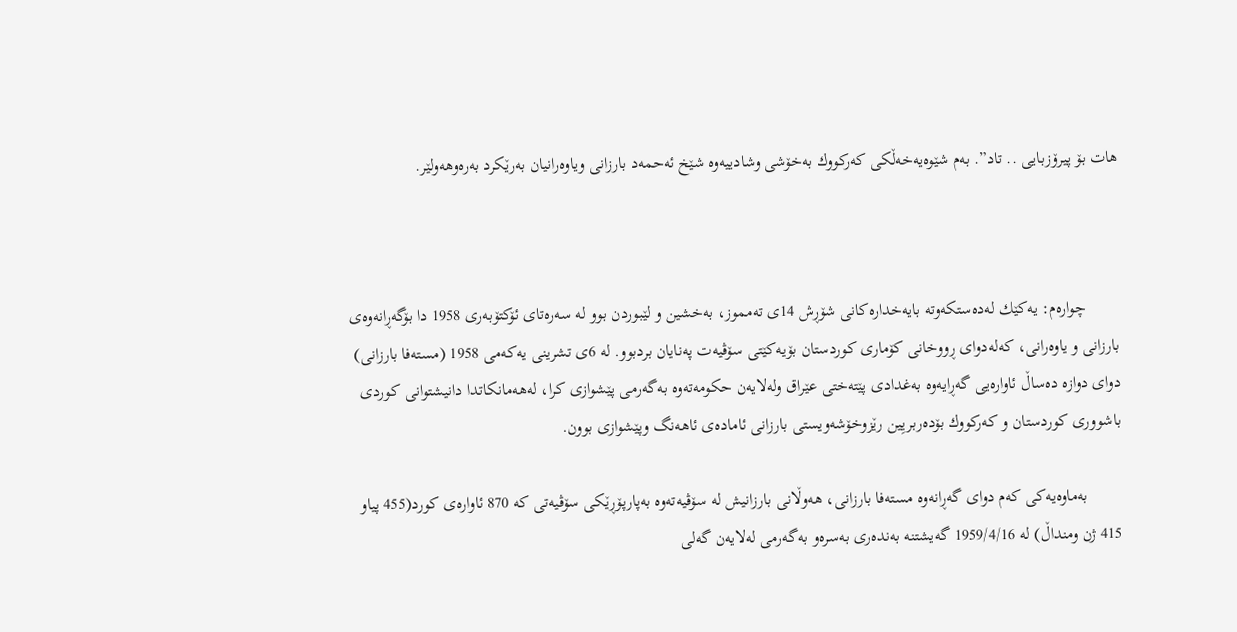هات بۆ پیرۆزبایی .. تاد”. به‌م شێوه‌یه‌خه‌ڵكی كه‌ركووك به‌خۆشی وشادییه‌وه‌ شێخ ئه‌حمه‌د بارزانی ویاوه‌رانیان به‌رێكرد به‌ره‌وهه‌ولێر.



        چواره‌م: یه‌كێك له‌ده‌ستكه‌وته‌ بایه‌خداره‌كانی‌ شۆڕش 14ی‌ ته‌مموز، به‌خشین و لێبوردن بوو له‌ سه‌ره‌تای‌ ئۆكتۆبه‌ری‌ 1958 دا بۆگه‌ڕانه‌وه‌ی‌ بارزانی‌ و یاوه‌رانی‌، كه‌له‌دوای‌ ڕووخانی‌ كۆماری‌ كوردستان بۆیه‌كێتی‌ سۆڤیه‌ت په‌نایان بردبوو. له‌ 6ی‌ تشرینی یه‌كه‌می‌ 1958 (مسته‌فا بارزانی‌) دوای‌ دوازه‌ ده‌ساڵ ئاواره‌یی گه‌ڕایه‌وه‌ به‌غدادی‌ پێته‌ختی‌ عێراق وله‌لایه‌ن حكومه‌ته‌وه‌ به‌گه‌رمی‌ پێشوازی كرا، له‌هه‌مانكاتدا دانیشتوانی‌ كوردی‌ باشووری‌ كوردستان و كه‌ركووك بۆده‌ربریِین رێزوخۆشه‌ویستی‌ بارزانی‌ ئاماده‌ی ئاهه‌نگ وپێشوازی‌ بوون.

        به‌ماوه‌یه‌كی‌ كه‌م دوای‌ گه‌ڕانه‌وه‌ مسته‌فا بارزانی‌، هه‌وڵانی‌ بارزانیش له‌ سۆڤیه‌ته‌وه‌ به‌پارپۆڕێكی سۆڤیه‌تی‌ كه‌ 870 ئاواره‌ی‌ كورد(455 پیاو 415 ژن ومنداڵ) له‌ 1959/4/16 گه‌یشتنه‌ به‌نده‌ری‌ به‌سره‌و به‌گه‌رمی‌ له‌لایه‌ن گه‌لی‌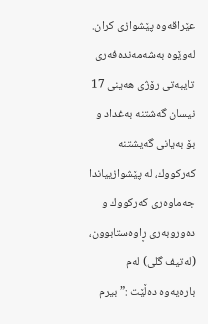عێراقه‌وه‌ پێشوازی‌ كران. له‌وێوه‌ به‌شه‌مه‌نده‌فه‌ری‌ تایبه‌تی‌ رۆژی‌ هه‌ینی‌ 17 نیسان گه‌شتنه‌ به‌غداد و بۆ به‌یانی‌ گه‌یشتنه‌ كه‌ركووك، له‌ پێشوازییاندا جه‌ماوه‌ری‌ كه‌ركووك و ده‌وروبه‌ری ڕاوه‌ستابوون، (له‌تیف گلی) له‌م باره‌یه‌وه‌ ده‌ڵێت :” بیرم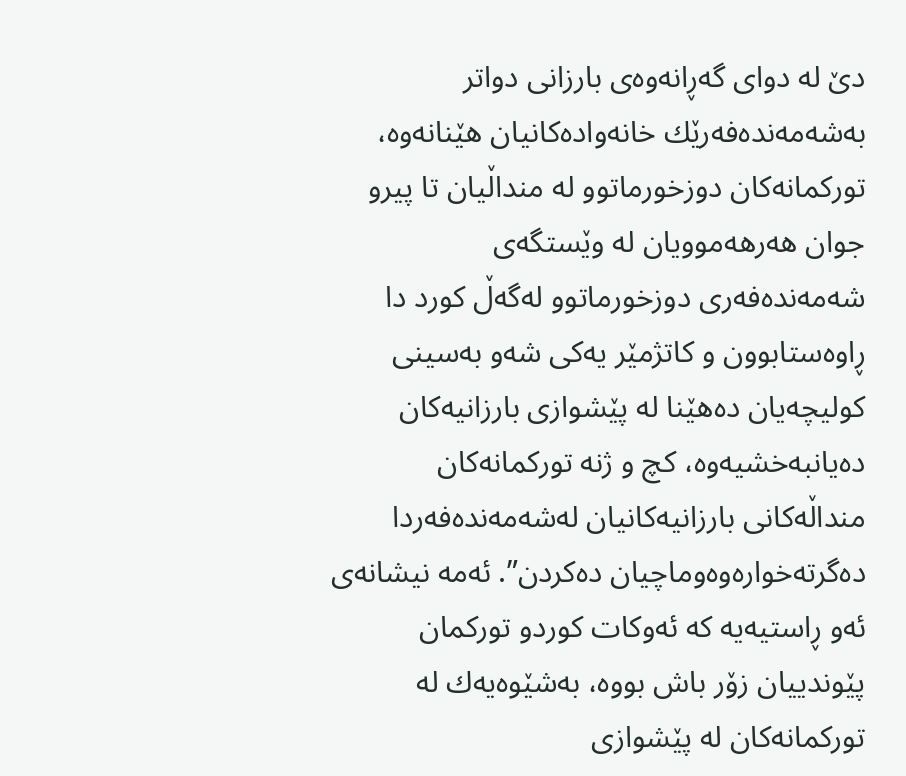دێ‌ له‌ دوای‌ گه‌ڕانه‌وه‌ی‌ بارزانی‌ دواتر به‌شه‌مه‌نده‌فه‌رێك خانه‌واده‌كانیان هێنانه‌وه‌، توركمانه‌كان دوزخورماتوو له‌ منداڵیان تا پیرو جوان هه‌رهه‌موویان له‌ وێستگه‌ی‌ شه‌مه‌نده‌فه‌ری‌ دوزخورماتوو له‌گه‌ڵ كورد دا ڕاوه‌ستابوون و كاتژمێر یه‌كی‌ شه‌و به‌سینی‌ كولیچه‌یان ده‌هێنا له‌ پێشوازی بارزانیه‌كان ده‌یانبه‌خشیه‌وه‌، كچ و ژنه‌ توركمانه‌كان منداڵه‌كانی‌ بارزانیه‌كانیان له‌شه‌مه‌نده‌فه‌ردا ده‌گرته‌خواره‌وه‌وماچیان ده‌كردن”. ئه‌مه‌ نیشانه‌ی‌ ئه‌و ڕاستیه‌یه‌ كه‌ ئه‌وكات كوردو توركمان پێوندییان زۆر باش بووه‌، به‌شێوه‌یه‌ك له‌ توركمانه‌كان له‌ پێشوازی‌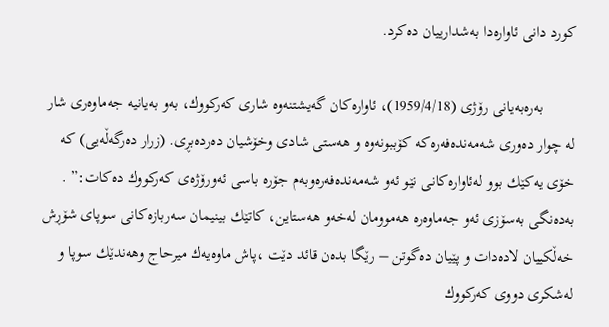كورد دانی‌ ئاواره‌دا به‌شدارییان ده‌كرد.

        به‌ره‌به‌یانی‌ رۆژی‌ (1959/4/18)، ئاواره‌كان گه‌یشتنه‌وه‌ شاری‌ كه‌ركووك، به‌و به‌یانیه‌ جه‌ماوه‌ری‌ شار له‌ چوار ده‌وری‌ شه‌مه‌نده‌فه‌ره‌كه‌ كۆببونه‌وه‌ و هه‌ستی‌ شادی وخۆشیان ده‌رده‌بڕی‌. (زرار ده‌رگه‌ڵه‌یی) كه‌ خۆی‌ یه‌كێك بوو له‌ئاواره‌كانی‌ نێو ئه‌و شه‌مه‌نده‌فه‌ره‌وبه‌م جۆره‌ باسی ئه‌ورۆژه‌ی‌ كه‌ركووك ده‌كات:” . به‌ده‌نگی‌ به‌سۆزی‌ ئه‌و جه‌ماوه‌ره‌ هه‌موومان له‌خه‌و هه‌ستاین، كاتێك بینیمان سه‌ربازه‌كانی‌ سوپای شۆڕش خه‌ڵكییان لاده‌دات و پێیان ده‌گوتن – رێگا بده‌ن قائد دێت ،پاش ماوه‌یه‌ك میرحاج وهه‌ندێك سوپا و له‌شكری دووی‌ كه‌ركووك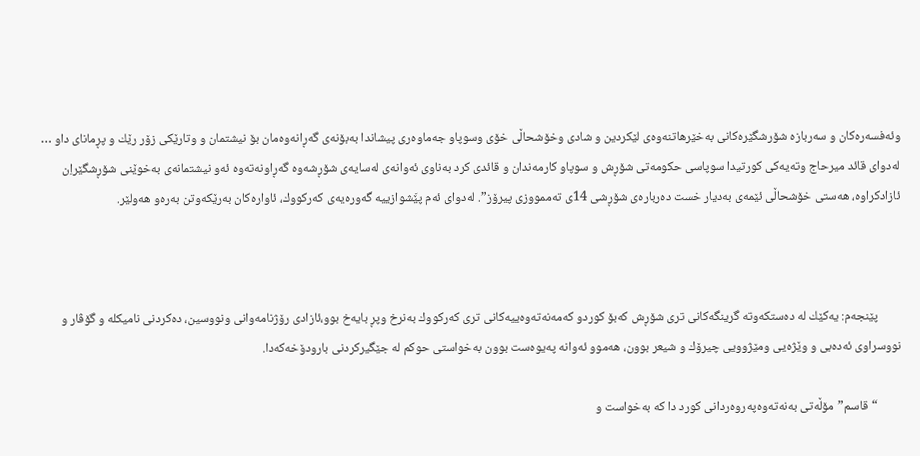وئه‌فسه‌ره‌كان و سه‌ربازه‌ شۆرشگێره‌كانی‌ به‌خێرهاتنه‌وه‌ی‌ لێكردین و شادی وخۆشحاڵی خۆی‌ وسوپاو جه‌ماوه‌ری‌ پیشاندا به‌بۆنه‌ی‌ گه‌ڕانه‌وه‌مان بۆ نیشتمان و وتارێكی زۆر رێك و پڕمانای‌ داو … له‌دوای‌ قائد میرحاج وته‌یه‌كی‌ كورتیدا سوپاسی حكومه‌تی‌ شۆڕش و سوپاو كارمه‌ندان و قائدی‌ كرد به‌ناوی‌ ئه‌وانه‌ی‌ له‌سایه‌ی‌ شۆڕشه‌وه‌ گه‌ڕاونه‌ته‌وه‌ ئه‌و نیشتمانه‌ی‌ به‌خوێنی‌ شۆڕشگێراِن ئازادكراوه‌، هه‌ستی‌ خۆشحاڵی‌ ئێمه‌ی‌ به‌دیار خست ده‌رباره‌ی‌ شۆڕشی 14ی‌ ته‌ممووزی‌ پیرۆز”. له‌دوای‌ ئه‌م پێَشوازییه‌ گه‌وره‌یه‌ی‌ كه‌ركووك، ئاواره‌كان به‌رێكه‌وتن به‌ره‌و هه‌ولێر.



        پێنجه‌م: یه‌كێك له‌ ده‌ستكه‌وته‌ گرینگه‌كانی‌ تری‌ شۆڕش كه‌بۆ كوردو كه‌مه‌نه‌ته‌وه‌ییه‌كانی‌ تری‌ كه‌ركووك به‌نرخ وپڕ بایه‌خ بوو،ئازادی رۆژنامه‌وانی‌ ونووسین، ده‌كردنی‌ نامیكله‌ و گۆڤار و نووسراوی‌ ئه‌ده‌بی و وێژه‌یی ومێژوویی چیرۆك و شیعر بوون، هه‌موو ئه‌وانه‌ په‌یوه‌ست بوون به‌خواستی‌ حوكم له‌ جێگیركردنی‌ بارودۆخه‌كه‌دا.

        “قاسم”مۆڵه‌تی‌ به‌نه‌ته‌وه‌په‌روه‌ردانی‌ كورد دا كه‌ به‌خواست و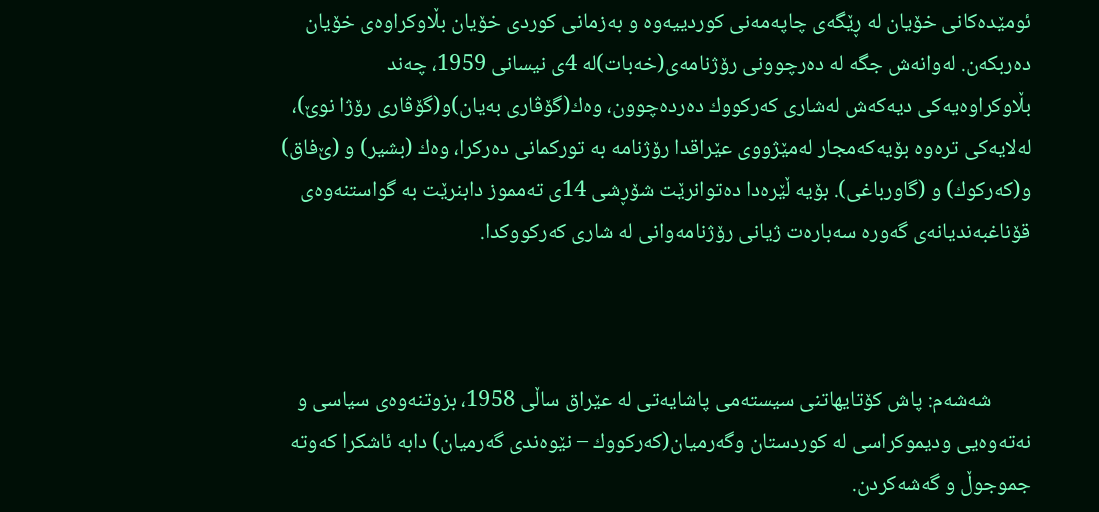ئومێده‌كانی‌ خۆیان له‌ ڕێگه‌ی‌ چاپه‌مه‌نی‌ كوردییه‌وه‌ و به‌زمانی‌ كوردی‌ خۆیان بڵاوكراوه‌ی‌ خۆیان ده‌ربكه‌ن. له‌وانه‌ش جگه‌ له‌ ده‌رچوونی‌ رۆژنامه‌ی‌(خه‌بات)له‌ 4ی‌ نیسانی‌ 1959، چه‌ند بڵاوكراوه‌یه‌كی‌ دیه‌كه‌ش له‌شاری كه‌ركووك ده‌رده‌چوون، وه‌ك(گۆڤاری‌ به‌یان)و(گۆڤاری‌ رۆژا نوێ‌)، له‌لایه‌كی‌ تره‌وه‌ بۆیه‌كه‌مجار له‌مێژووی عێراقدا رۆژنامه‌ به‌ توركمانی ده‌ركرا، وه‌ك (بشیر) و (ێ‌فاق) و(كه‌ركوك) و (گاورباغی). بۆیه‌ ڵێره‌دا ده‌توانرێت شۆڕشی 14ی‌ ته‌مموز دابنرێت به‌ گواستنه‌وه‌ی‌ قۆناغبه‌ندیانه‌ی‌ گه‌وره‌ سه‌باره‌ت ژیانی‌ رۆژنامه‌وانی‌ له‌ شاری كه‌ركووكدا.



        شه‌شه‌م: پاش كۆتایهاتنی سیسته‌می‌ پاشایه‌تی‌ له‌ عێراق ساڵی‌ 1958، بزوتنه‌وه‌ی‌ سیاسی و نه‌ته‌وه‌یی ودیموكراسی له‌ كوردستان وگه‌رمیان(كه‌ركووك – نێوه‌ندی‌ گه‌رمیان) دابه‌ ئاشكرا كه‌وته‌ جموجوڵ و گه‌شه‌كردن.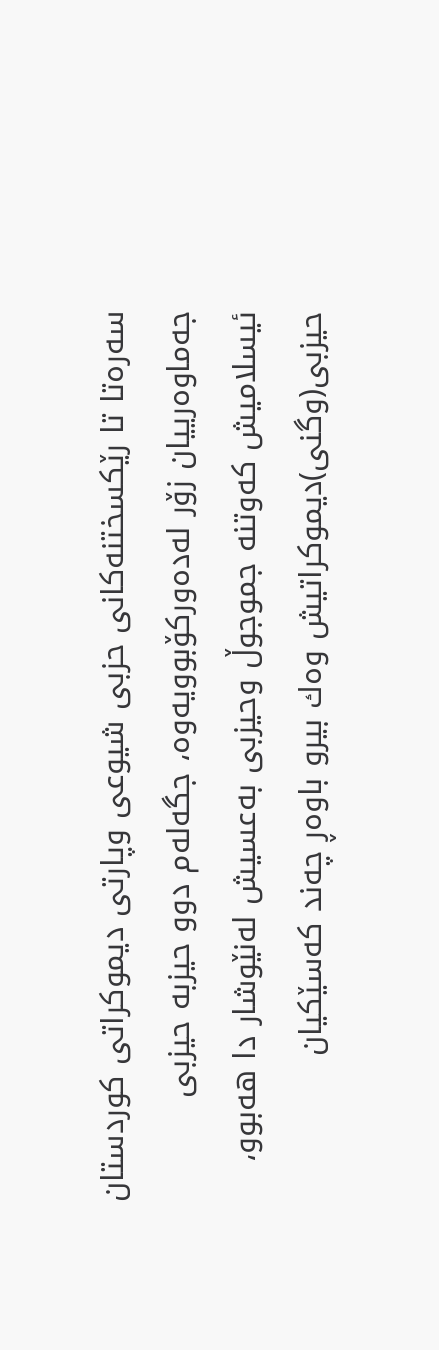سه‌ره‌تا تا رێكسختنه‌كانی‌ حزبی شیوعی وپارتی‌ دیموكراتی كوردستان جه‌ماوه‌رییان زۆر له‌ده‌وركۆبوویه‌وه‌، جگه‌له‌م دوو حیزبه‌ حیزبی ئیسلامیش كه‌وتنه‌ جموجوڵ وحیزبی به‌عسیش له‌نێوشار دا هه‌بوو، حیزبی(وگنی)دیموكراتیش وه‌ك بیرو باوه‌ڕ چه‌ند كه‌سێكیان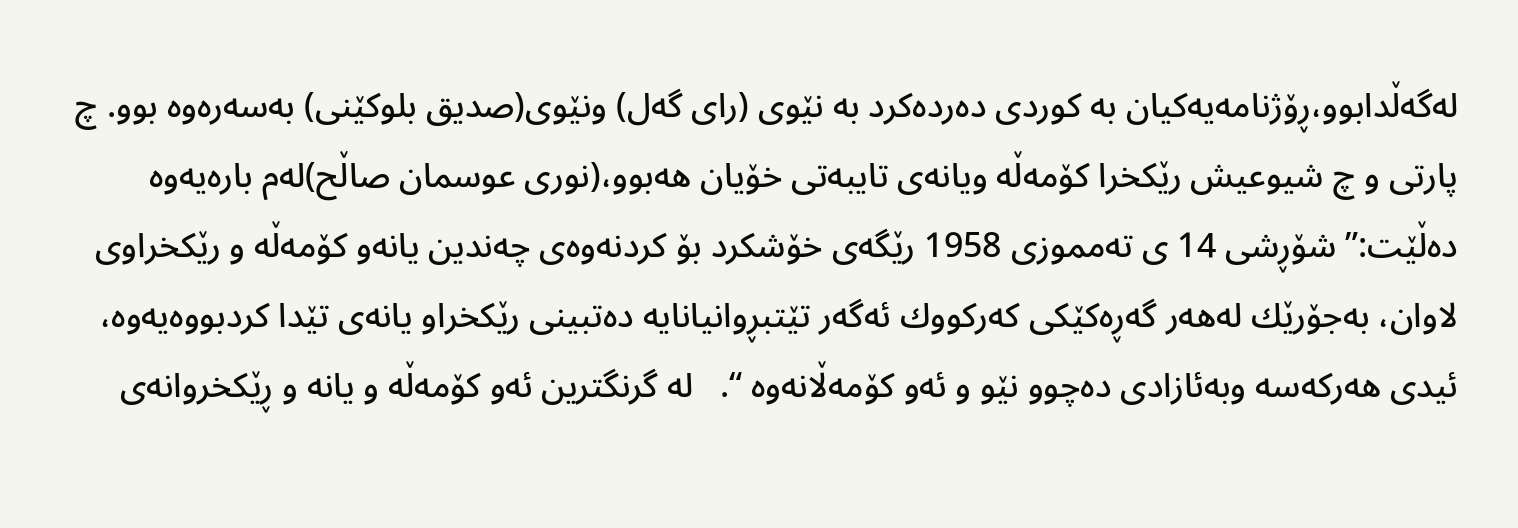له‌گه‌ڵدابوو،ڕۆژنامه‌یه‌كیان به‌ كوردی‌ ده‌رده‌كرد به‌ نێوی‌ (رای‌ گه‌ل) ونێوی‌(صدیق بلوكێنی‌) به‌سه‌ره‌وه‌ بوو. چ پارتی‌ و چ شیوعیش رێكخرا كۆمه‌ڵه‌ ویانه‌ی‌ تایبه‌تی‌ خۆیان هه‌بوو،(نوری‌ عوسمان صاڵح)له‌م باره‌یه‌وه‌ ده‌ڵێت:” شۆڕشی 14 ی‌ ته‌مموزی‌ 1958 رێگه‌ی‌ خۆشكرد بۆ كردنه‌وه‌ی‌ چه‌ندین یانه‌و كۆمه‌ڵه‌ و رێكخراوی‌ لاوان، به‌جۆرێك له‌هه‌ر گه‌ڕه‌كێكی كه‌ركووك ئه‌گه‌ر تێتبڕوانیانایه‌ ده‌تبینی رێكخراو یانه‌ی‌ تێدا كردبووه‌یه‌وه‌، ئیدی هه‌ركه‌سه‌ وبه‌ئازادی ده‌چوو نێو و ئه‌و كۆمه‌ڵانه‌وه‌ “.   له‌ گرنگترین ئه‌و كۆمه‌ڵه‌ و یانه‌ و ڕێكخروانه‌ی‌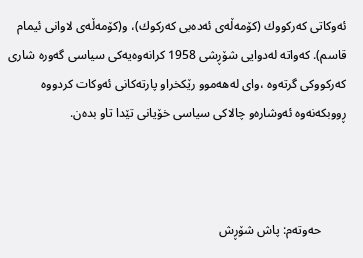ئه‌وكاتی‌ كه‌ركووك (كۆمه‌ڵه‌ی‌ ئه‌ده‌بی كه‌ركوك)، و(كۆمه‌ڵه‌ی‌ لاوانی‌ ئیمام قاسم). كه‌واته‌ له‌دوایی شۆڕشی 1958 كرانه‌وه‌یه‌كی‌ سیاسی گه‌وره‌ شاری‌ كه‌ركووكی گرته‌وه‌ ،وای‌ له‌هه‌موو رێكخراو پارته‌كانی‌ ئه‌وكات كردووه‌ ڕووبكه‌نه‌وه‌ ئه‌وشاره‌و چالاكی سیاسی خۆیانی تێدا تاو بده‌ن.



        حه‌وته‌م: پاش شۆڕش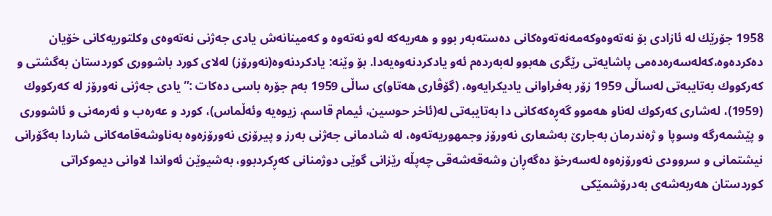1958 جۆرێك له‌ ئازادی بۆ نه‌ته‌وه‌وكه‌مه‌نه‌ته‌وه‌كانی‌ ده‌سته‌به‌ر بوو و هه‌ریه‌كه‌ له‌و نه‌ته‌وه‌ و كه‌مینانه‌ش یادی جه‌ژنی‌ نه‌ته‌وه‌ی‌ وكلتوریه‌كانی‌ خۆیان ده‌كرده‌وه‌،كه‌له‌سه‌ره‌ده‌می‌ پاشایه‌تی‌ رێگری‌ هه‌بوو له‌به‌رده‌م ئه‌و یادكردنه‌وه‌یه‌دا. بۆ وێنه‌: یادكردنه‌وه‌(نه‌ورۆز) له‌لای‌ كورد باشووری‌ كوردستان به‌گشتی‌ و كه‌ركووك به‌تایبه‌تی‌ له‌ساڵی‌ 1959 زۆر به‌فراوانی‌ یادیكرایه‌وه‌، (گۆڤاری‌ هه‌تاو)ی‌ ساڵی‌ 1959 به‌م جۆره‌ باسی ده‌كات :” یادی جه‌ژنی‌ نه‌ورۆز له‌ كه‌ركووك (1959)، له‌شاری كه‌ركوك له‌ناو هه‌موو گه‌ڕه‌كه‌كانی‌ دا به‌تایبه‌تی‌ له‌(ئاخر حوسین، ئیمام قاسم، زیوه‌یه‌ وئه‌ڵماس)، كورد و عه‌ره‌ب و ئه‌رمه‌نی‌ و ئاشووری‌ و پێشمه‌رگه‌ وسوپا و ژه‌ندرمان به‌جارێ‌ به‌شعاری نه‌ورۆز وجمهوریه‌ته‌وه‌، له‌ شادمانی‌ جه‌ژنی‌ به‌رز و پیرۆزی‌ نه‌ورۆزه‌وه‌ به‌ناوشه‌قامه‌كانی‌ شاردا به‌گۆرانی‌ نیشتمانی‌ و سروودی‌ نه‌ورۆزه‌وه‌ له‌سه‌رخۆ ده‌گه‌ڕان وشه‌قه‌شه‌قی چه‌پڵه‌ رێزانی‌ گوێی دوژمنانی كه‌ڕكردبوو، به‌شیوێن ئه‌واندا لاوانی‌ دیموكراتی كوردستان هه‌ربه‌شه‌ی‌ به‌درۆشمێكی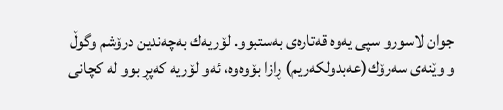جوان لاسورو سپی یه‌وه‌ قه‌تاره‌ی‌ به‌ستبوو. لۆریه‌ك به‌چه‌ندین درۆشم وگوڵ و وێنه‌ی‌ سه‌رۆك(عه‌بدولكه‌ریم) ڕازا بۆوه‌وه‌، ئه‌و لۆریه‌ كه‌پڕ بوو له‌ كچانی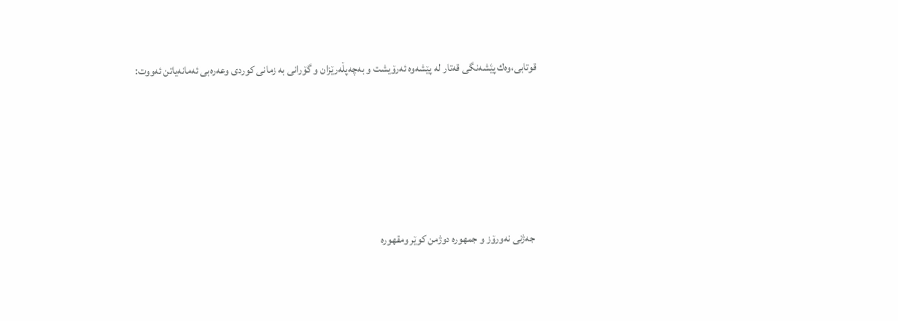قوتابی،وه‌ك پێَشه‌نگی‌ قه‌تار له‌ پێشه‌وه‌ ئه‌رۆیشت و به‌چه‌پڵه‌رێزان و گۆرانی‌ به‌ زمانی‌ كوردی‌ وعه‌ره‌بی ئه‌مانه‌یاتن ئه‌ووت:





 جه‌ژنی‌ نه‌ورۆز و جمهوره‌ دوژمن كوێر ومقهوره‌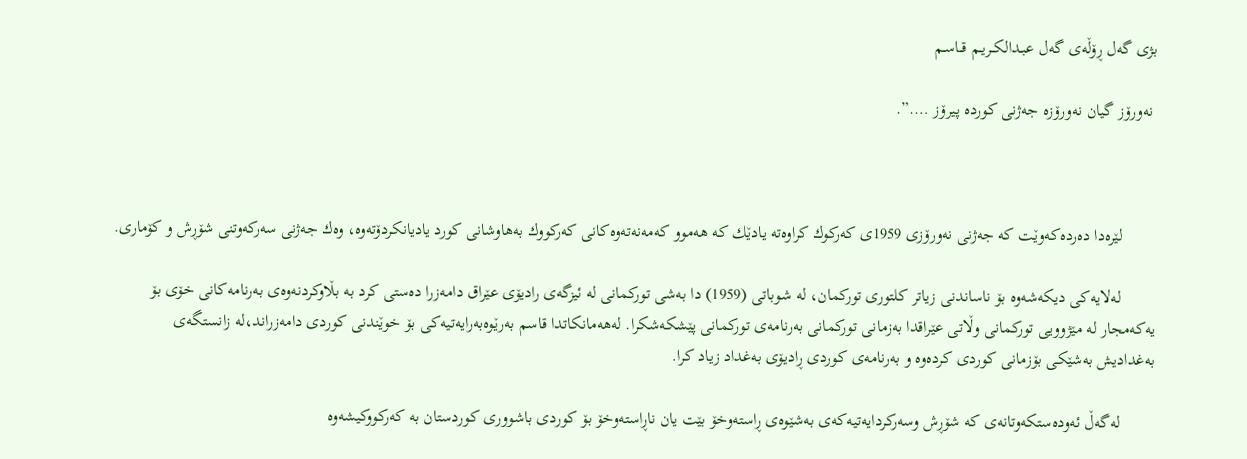بژی‌ گه‌ل ڕۆڵه‌ی‌ گه‌ل عبـدالكــریـم قــاسـم

 نه‌ورۆز گیان نه‌ورۆزه‌ جه‌ژنی‌ كورده‌ پیرۆز ….”.



        لێره‌دا ده‌رده‌كه‌وێت كه‌ جه‌ژنی‌ نه‌ورۆزی‌ 1959ی‌ كه‌ركوك كراوه‌ته‌ یادێك كه‌ هه‌موو كه‌مه‌نه‌ته‌وه‌كانی‌ كه‌ركووك به‌هاوشانی‌ كورد یادیانكردۆته‌وه‌، وه‌ك جه‌ژنی‌ سه‌ركه‌وتنی‌ شۆڕش و كۆماری‌.

        له‌لایه‌كی‌ دیكه‌شه‌وه‌ بۆ ناساندنی‌ زیاتر كلتوری‌ توركمان، له‌ شوباتی (1959) دا به‌شی توركمانی له‌ ئیزگه‌ی‌ رادیۆی عێراق دامه‌زرا ده‌ستی‌ كرد به‌ بڵاوكردنه‌وه‌ی‌ به‌رنامه‌كانی‌ خۆی‌ بۆ یه‌كه‌مجار له‌ مێژوویی توركمانی وڵاتی‌ عێراقدا به‌زمانی‌ توركمانی به‌رنامه‌ی‌ توركمانی پێشكه‌شكرا. له‌هه‌مانكاتدا قاسم به‌رێوه‌به‌رایه‌تیه‌كی‌ بۆ خوێندنی‌ كوردی‌ دامه‌زراند،له‌ زانستگه‌ی‌ به‌غدادیش به‌شێكی بۆزمانی‌ كوردی‌ كرده‌وه‌ و به‌رنامه‌ی‌ كوردی‌ ڕادیۆی به‌غداد زیاد كرا.

        له‌گه‌ڵ ئه‌وده‌ستكه‌وتانه‌ی‌ كه‌ شۆڕش وسه‌ركردایه‌تیه‌كه‌ی‌ به‌شێوه‌ی‌ ڕاسته‌وخۆ بێت یان ناڕاسته‌وخۆ بۆ كوردی‌ باشووری‌ كوردستان به‌ كه‌ركووكیشه‌وه‌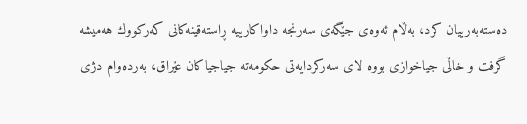ده‌سته‌به‌رییان كرد، به‌ڵام ئه‌وه‌ی‌ جێگه‌ی‌ سه‌رنجه‌ داواكارییه‌ ڕاسته‌قینه‌كانی‌ كه‌ركووك هه‌میشه‌ گرفت و خاڵی‌ جیاخوازی‌ بووه‌ لای‌ سه‌ركردایه‌تی‌ حكومه‌ته‌ جیاجیاكان عێراق، به‌رده‌وام دژی‌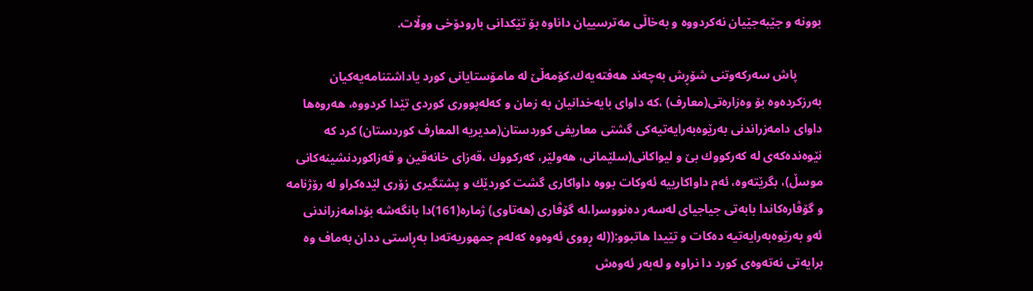بوونه‌ و جێبه‌جێیان نه‌كردووه‌ و به‌خاڵی‌ مه‌ترسییان داناوه‌ بۆ تێكدانی‌ بارودۆخی ووڵات.

        پاش سه‌ركه‌وتنی‌ شۆڕش به‌چه‌ند هه‌فته‌یه‌ك،كۆمه‌ڵێ‌ له‌ مامۆستایانی‌ كورد یاداشتنامه‌یه‌كیان به‌رزكرده‌وه‌ بۆ وه‌زاره‌تی‌(معارف) ،كه‌ داوای‌ بایه‌خدانیان به‌ زمان و كه‌له‌پووری‌ كوردی‌ تێدا كردووه‌، هه‌روه‌ها داوای‌ دامه‌زراندنی‌ به‌رێوه‌به‌رایه‌تیه‌كی گشتی‌ معاریفی كوردستان(مدیریه‌ المعارف كوردستان) كرد كه‌ نێوه‌نده‌كه‌ی‌ له‌ كه‌ركووك بێ و لیواكانی‌(سلێمانی‌، هه‌ولێر، كه‌ركووك ،قه‌زای‌ خانه‌قین و قه‌زاكوردنشینه‌كانی‌ موسڵ)، بگرێته‌وه‌، ئه‌م داواكارییه‌ ئه‌وكات بووه‌ داواكاری گشت كوردێك و پشتگیری زۆری‌ لێده‌كراو له‌ رۆژنامه‌ و گۆڤاره‌كاندا بابه‌تی‌ جیاجیای‌ له‌سه‌ر ده‌نووسرا،له‌ گۆڤاری‌ (هه‌تاوی‌) ژماره‌(161)دا بانگه‌شه‌ بۆدامه‌زراندنی‌ ئه‌و به‌رێوه‌به‌رایه‌تیه‌ ده‌كات و تێیدا هاتبوو:((له‌ ڕووی‌ ئه‌وه‌وه‌ كه‌له‌م جمهوریه‌ته‌دا به‌ڕاستی‌ ددان به‌ماف وه‌ برایه‌تی‌ نه‌ته‌وه‌ی كورد دا نراوه‌ و له‌به‌ر ئه‌وه‌ش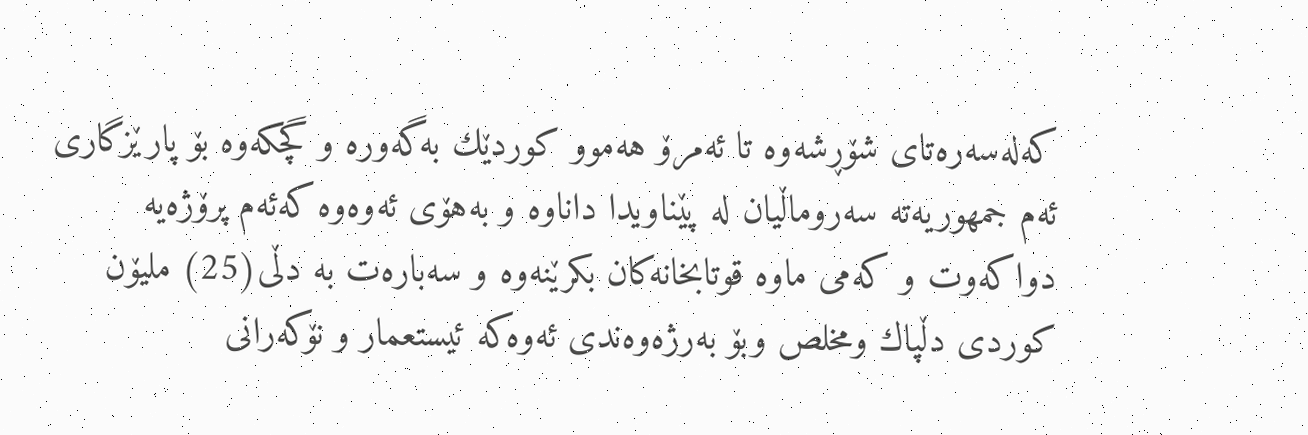كه‌له‌سه‌ره‌تای شۆڕشه‌وه‌ تا ئه‌مرۆ هه‌موو كوردێك به‌گه‌وره‌ و گچكه‌وه‌ بۆ پارێزگاری‌ ئه‌م جمهوریه‌ته‌ سه‌روماڵیان له‌ پێناویدا داناوه‌ و به‌هۆی‌ ئه‌وه‌وه‌ كه‌ئه‌م پرۆژه‌یه‌ دواكه‌وت و كه‌می‌ ماوه‌ قوتابخانه‌كان بكرێنه‌وه‌ و سه‌باره‌ت به‌ دڵی‌(25) ملیۆن كوردی‌ دڵپاك ومخلص وبۆ به‌رژه‌وه‌ندی ئه‌وه‌كه‌ ئیستعمار و نۆكه‌رانی‌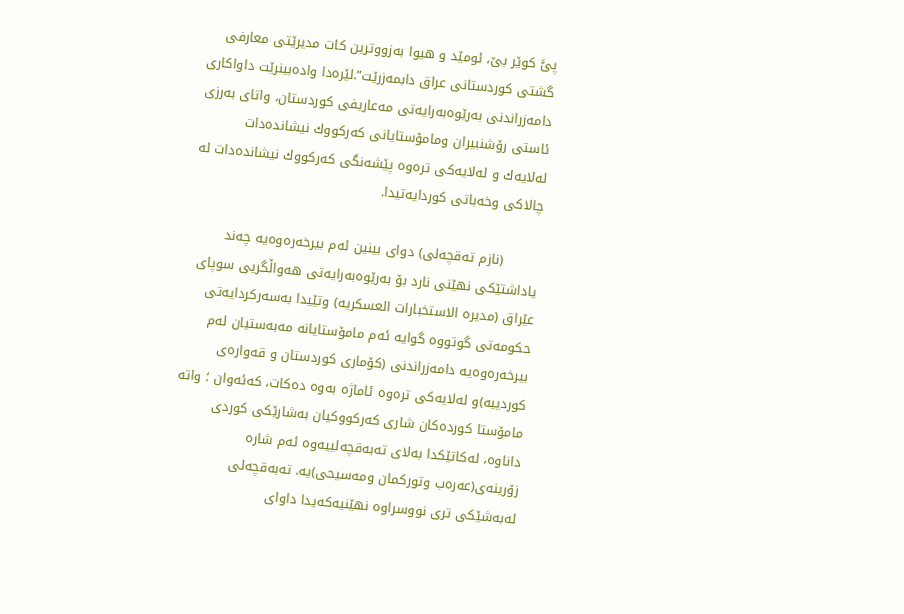پیًَ كوێر بێ، ئومێد و هیوا به‌زووترین كات مدیرێتی معارفی گشتی‌ كوردستانی‌ عراق دابمه‌زرێت”.لێره‌دا واده‌بینرێت داواكاری دامه‌زراندنی‌ به‌رێوه‌به‌رایه‌تی‌ مه‌عاریفی كوردستان، واتای به‌رزی‌ ئاستی‌ رۆشنبیران ومامۆستایانی كه‌ركووك نیشانده‌دات له‌لایه‌ك و له‌لایه‌كی‌ تره‌وه‌ پێشه‌نگی كه‌ركووك نیشانده‌دات له‌ چالاكی وخه‌باتی كوردایه‌تیدا.

        (نازم ته‌قچه‌لی) دوای‌ بینین ئه‌م بیرخه‌ره‌وه‌یه‌ چه‌ند یاداشتێكی نهێنی نارد بۆ به‌رێوه‌به‌رایه‌تی هه‌واڵگریی سوپای عێراق (مدیره‌ الاستخبارات العسكریه‌) وتێیدا به‌سه‌ركردایه‌تی‌ حكومه‌تی‌ گوتووه‌ گوایه‌ ئه‌م مامۆستایانه‌ مه‌به‌ستیان له‌م بیرخه‌ره‌وه‌یه‌ دامه‌زراندنی‌ (كۆماری‌ كوردستان و قه‌واره‌ی‌ كوردییه‌)و له‌لایه‌كی‌ تره‌وه‌ ئاماژه‌ به‌وه‌ ده‌كات، كه‌ئه‌وان ؛ واته‌ مامۆستا كورده‌كان شاری كه‌ركووكیان به‌شارێكی كوردی‌ داناوه‌، له‌كاتێكدا به‌لای‌ ته‌به‌قچه‌لییه‌وه‌ ئه‌م شاره‌ زۆرینه‌ی‌(عه‌ره‌ب وتوركمان ومه‌سیحی)یه‌. ته‌به‌قچه‌لی له‌به‌شێكی تری‌ نووسراوه‌ نهێنیه‌كه‌یدا داوای‌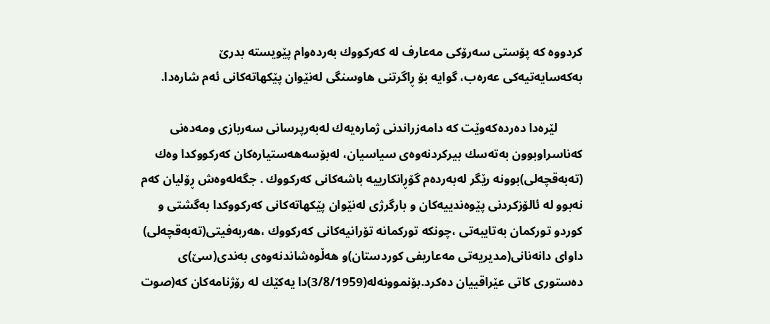كردووه‌ كه‌ پۆستی‌ سه‌رۆكی مه‌عارف له‌ كه‌ركووك به‌رده‌وام پێویسته‌ بدرێ‌ به‌كه‌سایه‌تیه‌كی‌ عه‌ره‌ب، گوایه‌ بۆ ڕاگرتنی‌ هاوسنگی له‌نێوان پێكهاته‌كانی‌ ئه‌م شاره‌دا.

        لێره‌دا ده‌رده‌كه‌وێت كه‌ دامه‌زراندنی‌ ژماره‌یه‌ك له‌به‌رپرسانی سه‌ربازی ومه‌ده‌نی‌ كه‌ناسراوبوون به‌ته‌سك بیركردنه‌وه‌ی‌ سیاسیان، له‌بۆسه‌هه‌ستیاره‌كان كه‌ركووكدا وه‌ك (ته‌به‌قچه‌لی‌)بوونه‌ رێگر له‌به‌رده‌م گۆڕانكارییه‌ باشه‌كانی‌ كه‌ركووك . جگه‌له‌وه‌ش ڕۆلیان كه‌م نه‌بوو له‌ ئالۆزكردنی‌ پێوه‌ندییه‌كان و بارگرژی‌ له‌نێوان پێكهاته‌كانی‌ كه‌ركووكدا به‌گشتی‌ و كوردو توركمان به‌تایبه‌تی‌ ،چونكه‌ توركمانه‌ تۆرانیه‌كانی كه‌ركووك ،هه‌ربه‌فیتی(ته‌به‌قچه‌لی‌) داوای‌ دانه‌نانی‌(مدیریه‌تی‌ مه‌عاریفی كوردستان)و هه‌ڵوه‌شاندنه‌وه‌ی‌ به‌ندی‌(سێ)ی‌ ده‌ستوری‌ كاتی‌ عێراقییان ده‌كرد.بۆنموونه‌له‌(3/8/1959)دا یه‌كێك له‌ رۆژنامه‌كان كه‌(صوت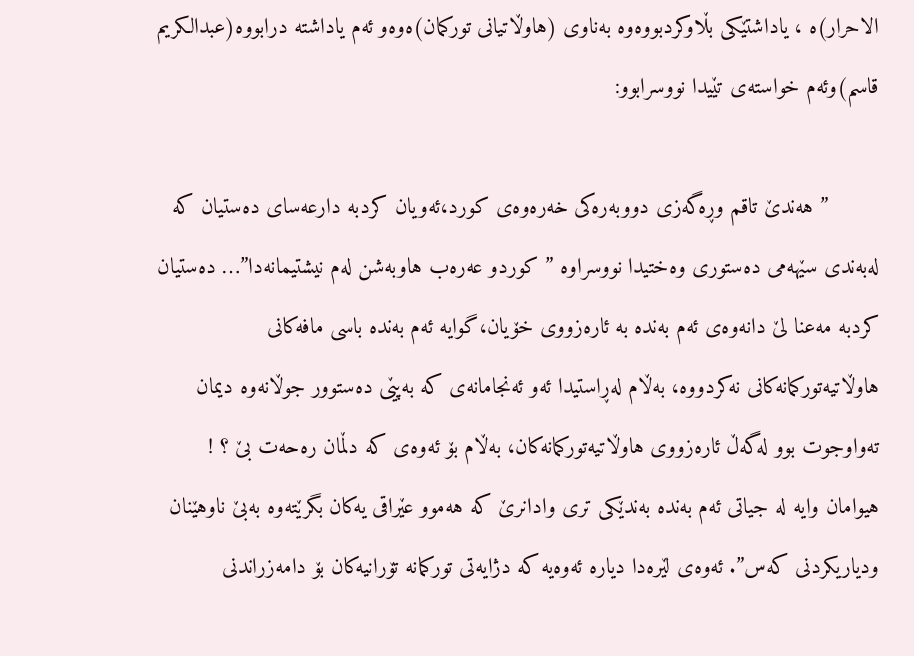الاحرار)ه‌ ، یاداشتێكی بڵاوكردبووه‌وه‌ به‌ناوی‌ (هاوڵاتیانی توركمان)ه‌وه‌و ئه‌م یاداشته‌ درابووه‌(عبدالكریم قاسم)وئه‌م خواسته‌ی‌ تێیدا نووسرابوو:

        ” هه‌ندێ‌ تاقم وڕه‌گه‌زی‌ دووبه‌ره‌كی‌ خه‌ره‌وه‌ی‌ كورد،ئه‌ویان كردبه‌ دارعه‌سای ده‌ستیان كه‌ له‌به‌ندی‌ سێهه‌می ده‌ستوری‌ وه‌ختیدا نووسراوه‌ ” كوردو عه‌ره‌ب هاوبه‌شن له‌م نیشتیمانه‌دا”… ده‌ستیان كردبه‌ مه‌عنا لێ دانه‌وه‌ی‌ ئه‌م به‌نده‌ به‌ ئاره‌زووی‌ خۆیان،گوایه‌ ئه‌م به‌نده‌ باسی مافه‌كانی‌ هاوڵاتیه‌توركمانه‌كانی‌ نه‌كردووه‌، به‌ڵام له‌ڕاستیدا ئه‌و ئه‌نجامانه‌ی‌ كه‌ به‌پێی ده‌ستوور جوڵانه‌وه‌ دیمان ته‌واوجوت بوو له‌گه‌ڵ ئاره‌زووی هاوڵاتیه‌توركمانه‌كان، به‌ڵام بۆ ئه‌وه‌ی‌ كه‌ دڵمان ره‌حه‌ت بێ ؟ ! هیوامان وایه‌ له‌ جیاتی ئه‌م به‌نده‌ به‌ندێكی تری‌ وادانرێ‌ كه‌ هه‌موو عێراقی یه‌كان بگرێته‌وه‌ به‌بێ ناوهێنان ودیاریكردنی‌ كه‌س”. ئه‌وه‌ی‌ لێره‌دا دیاره‌ ئه‌وه‌یه‌ كه‌ دژایه‌تی‌ توركمانه‌ تۆرانیه‌كان بۆ دامه‌زراندنی‌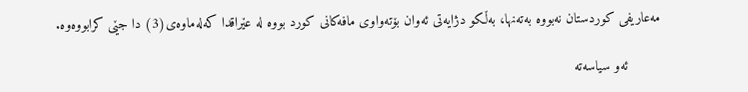مه‌عاریفی كوردستان نه‌بووه‌ به‌ته‌نها، به‌ڵكو دژایه‌تی‌ ئه‌وان بۆته‌واوی‌ مافه‌كانی‌ كورد بووه‌ له‌ عێراقدا كه‌له‌ماوه‌ی‌(3) دا جێی كرابووه‌وه‌.

        ئه‌و سیاسه‌ته‌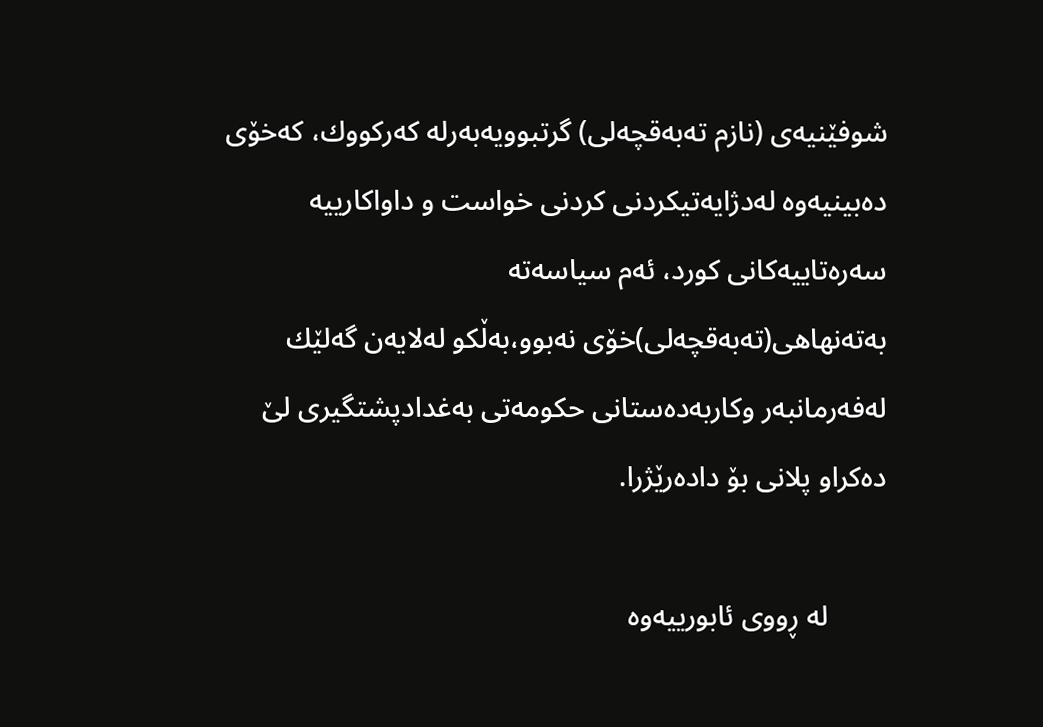شوفێنیه‌ی‌ (نازم ته‌به‌قچه‌لی) گرتبوویه‌به‌رله‌ كه‌ركووك، كه‌خۆی‌ ده‌بینیه‌وه‌ له‌دژایه‌تیكردنی‌ كردنی‌ خواست و داواكارییه‌ سه‌ره‌تاییه‌كانی‌ كورد، ئه‌م سیاسه‌ته‌ به‌ته‌نهاهی(ته‌به‌قچه‌لی‌)خۆی‌ نه‌بوو،به‌ڵكو له‌لایه‌ن گه‌لێك له‌فه‌رمانبه‌ر وكاربه‌ده‌ستانی‌ حكومه‌تی‌ به‌غدادپشتگیری لێ ده‌كراو پلانی بۆ داده‌رێژرا.

        له‌ ڕووی‌ ئابورییه‌وه‌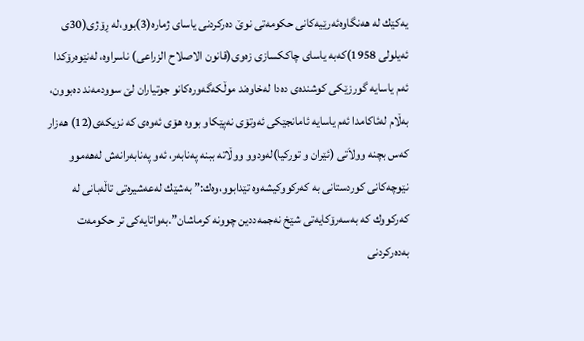یه‌كێك له‌ هه‌نگاوه‌ئه‌رێیه‌كانی‌ حكومه‌تی‌ نوێ‌ ده‌ركردنی‌ یاسای ژماره‌(3)بوو،له‌ ڕۆژی‌(30ی‌ ئه‌یلولی 1958)كه‌به‌ یاسای چاككسازی‌ زه‌وی‌(قانون الاصلاح الزراعی) ناسراوه‌، له‌نێوه‌رۆكدا ئه‌م یاسایه‌ گورزێكی كوشنده‌ی‌ ده‌دا له‌خاوه‌ند موڵكه‌گه‌وره‌كانو جوتیاران لێ سوودمه‌ند ده‌بوون، به‌ڵام له‌ئاكامدا ئه‌م یاسایه‌ ئامانجێكی ئه‌وتۆی‌ نه‌پێكاو بووه‌ هۆی‌ ئه‌وه‌ی‌ كه‌ نزیكه‌ی‌(12) هه‌زار كه‌س بچنه‌ وولاَتی‌ (ئێران و توركیا)له‌ودوو ووڵاته‌ ببنه‌ په‌نابه‌ر، ئه‌و په‌نابه‌رانه‌ش له‌هه‌موو نێوچه‌كانی‌ كوردستانی‌ به‌ كه‌ركووكیشه‌وه‌ تێدابوو،وه‌ك:” به‌شێك له‌عه‌شیره‌تی‌ تاڵه‌بانی له‌ كه‌ركووك كه‌ به‌سه‌رۆكایه‌تی‌ شێخ نه‌جمه‌ددین چوونه‌ كرماشان”.به‌واتایه‌كی‌ تر حكومه‌ت به‌ده‌ركردنی‌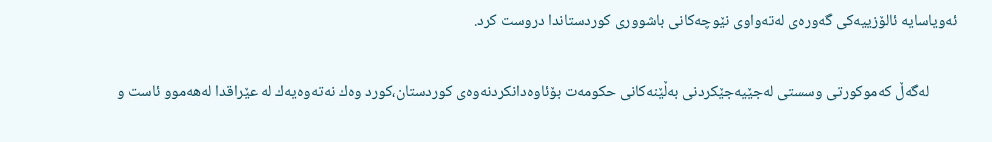ئه‌ویاسایه‌ ئالۆزییه‌كی‌ گه‌وره‌ی‌ له‌ته‌واوی‌ نێوچه‌كانی‌ باشووری‌ كوردستاندا دروست كرد.

        له‌گه‌ڵ كه‌موكورتی‌ وسستی‌ له‌جێیه‌جێكردنی‌ به‌ڵێنه‌كانی‌ حكومه‌ت بۆئاوه‌دانكردنه‌وه‌ی‌ كوردستان،كورد وه‌ك نه‌ته‌وه‌یه‌ك له‌ عێراقدا له‌هه‌موو ئاست و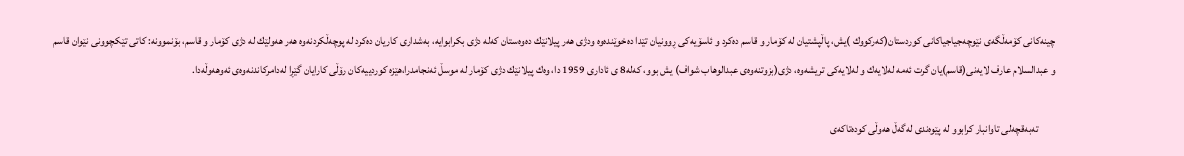چینه‌كانی‌ كۆمه‌ڵگه‌ی‌ نێوچه‌جیاجیاكانی‌ كوردستان(كه‌ركووك )یش، پاڵپشتیان له‌ كۆمار و قاسم ده‌كرد و ئاسۆیه‌كی‌ ڕوونیان تێدا ده‌خوێنده‌وه‌ ودژی هه‌ر پیلانێك ده‌وه‌ستان كه‌له‌ دژی‌ بكرابوایه‌، به‌شداری كاریان ده‌كرد له‌ پوچه‌ڵكردنه‌وه‌ هه‌ر هه‌ولێك له‌ دژی‌ كۆمار و قاسم، بۆنموونه‌: كاتی‌ تێكچوونی‌ نێوان قاسم و عبدالسلام عارف لایه‌نی‌(قاسم)یان گرت ئه‌مه‌ له‌لایه‌ك و له‌لایه‌كی‌ تریشه‌وه‌، دژی‌(بزوتنه‌وه‌ی‌ عبدالوهاب شواف) یش بوو، كه‌له‌8 ی‌ ئاداری 1959 دا، وه‌ك پیلانێك دژی‌ كۆمار له‌ موسڵ ئه‌نجامدرا،هێزه‌ كوردییه‌كان رۆڵی‌ كارایان گێڕا له‌دامركاندنه‌وه‌ی‌ ئه‌وهه‌وڵه‌دا.

        ته‌به‌قچه‌لی تاوانبار كرابوو له‌ پێوه‌ندی‌ له‌گه‌ڵ هه‌وڵی‌ كوده‌تاكه‌ی‌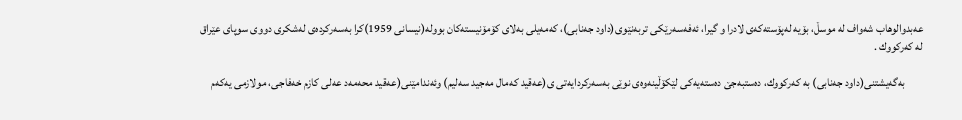عه‌بدوالوهاب شه‌واف له‌ موسڵ، بۆیه‌ له‌پۆسته‌كه‌ی‌ لادرا و گیرا، ئه‌فه‌سه‌رێكی تربه‌نێوی‌(داود جه‌نابی)، كه‌مه‌یلی به‌لای‌ كۆمۆنیسته‌كان بووله‌(نیسانی‌ 1959)كرا به‌سه‌ركرده‌ی‌ له‌شكری‌ دووی‌ سوپای عێراق له‌ كه‌ركووك .

        به‌گه‌یشتنی‌(داود جه‌نابی) به‌ كه‌ركووك، ده‌ستبه‌جێ‌ ده‌سته‌یه‌كی‌ لێكۆڵینه‌وه‌ی‌ نوێی به‌سه‌ركردایه‌تی‌ ی‌(عه‌قید كه‌مال مه‌جید سه‌لیم) وئه‌ندامێنی‌(عه‌قید محه‌مه‌د عه‌لی‌ كازم خه‌فاجی، مولازمی یه‌كه‌م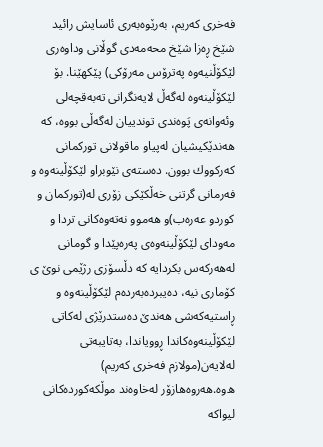فه‌خری كه‌ریم، به‌رێوه‌به‌ری‌ ئاسایش رائید شێخ ڕه‌زا شێخ محه‌مه‌دی‌ گوڵانی وداوه‌ری‌ لێكۆڵنیه‌وه‌ په‌ترۆس مه‌رۆكی) پێكهێنا. بۆ لێكۆڵینه‌وه‌ له‌گه‌ڵ لایه‌نگرانی ته‌به‌قچه‌لی وئه‌وانه‌ی‌ پَوه‌ندی‌ توندییان له‌گه‌ڵی‌ بووه‌، كه‌ هه‌ندێكیشیان له‌پیاو ماقولانی‌ توركمانی كه‌ركووك بوون. ده‌سته‌ی‌ نێوبراو لێكۆڵینه‌وه‌ و فه‌رمانی‌ گرتنی‌ خه‌ڵكێكی زۆری‌ له‌(توركمان و كوردو عه‌ره‌ب)و هه‌موو نه‌ته‌وه‌كانی‌ تردا و مه‌ودای‌ لێكۆڵینه‌وه‌ی‌ په‌ره‌پێدا و گومانی‌ له‌هه‌ركه‌س بكردایه‌ كه‌ دڵسۆزی‌ رژێمی نوێ‌ ی‌ كۆماری‌ نیه‌، ده‌یبرده‌به‌رده‌م لێكۆڵینه‌وه‌ و ڕاستیه‌كه‌شی هه‌ندێ‌ ده‌ستدرێژی له‌كاتی‌ لێكۆڵینه‌وه‌كاندا ڕوویاندا، به‌تایبه‌تی‌ له‌لایه‌ن(مولازم فه‌خری كه‌ریم) ه‌وه‌.هه‌روه‌هازۆر له‌خاوه‌ند موڵكه‌كورده‌كانی‌ لیواكه‌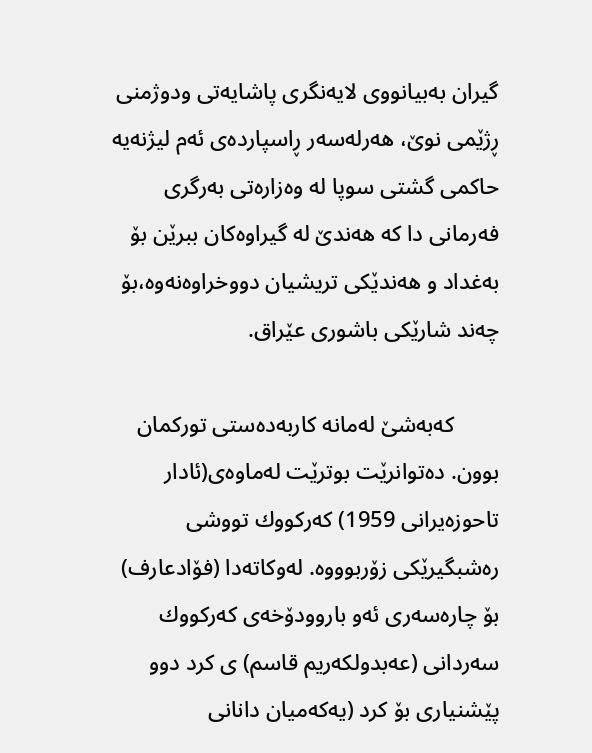گیران به‌بیانووی‌ لایه‌نگری‌ پاشایه‌تی‌ ودوژمنی‌ ڕژێمی نوێ‌، هه‌رله‌سه‌ر ڕاسپارده‌ی‌ ئه‌م لیژنه‌یه‌ حاكمی‌ گشتی‌ سوپا له‌ وه‌زاره‌تی‌ به‌رگری‌ فه‌رمانی‌ دا كه‌ هه‌ندێ‌ له‌ گیراوه‌كان ببرێن بۆ به‌غداد و هه‌ندێكی تریشیان دووخراوه‌نه‌وه‌،بۆ چه‌ند شارێكی باشوری‌ عێراق.

        كه‌به‌شێ‌ له‌مانه‌ كاربه‌ده‌ستی‌ توركمان بوون. ده‌توانرێت بوترێت له‌ماوه‌ی‌(ئادار تاحوزه‌یرانی‌ 1959) كه‌ركووك تووشی ره‌شبگیرێكی زۆربوووه‌. له‌وكاته‌دا (فۆادعارف) بۆ چاره‌سه‌ری‌ ئه‌و باروودۆخه‌ی‌ كه‌ركووك سه‌ردانی‌ (عه‌بدولكه‌ریم قاسم) ی‌ كرد دوو پێشنیاری بۆ كرد (یه‌كه‌میان دانانی‌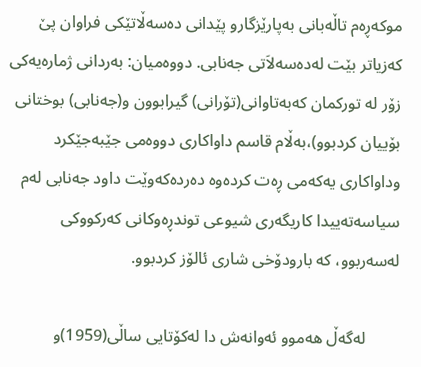موكه‌ڕه‌م تاڵه‌بانی به‌پارێزگارو پێدانی‌ ده‌سه‌ڵاتێكی فراوان پێ كه‌زیاتر بێت له‌ده‌سه‌لاَتی‌ جه‌نابی. دووه‌میان: به‌ردانی‌ ژماره‌یه‌كی زۆر له‌ توركمان كه‌به‌تاوانی‌(تۆرانی‌) گیرابوون و(جه‌نابی) بوختانی‌ بۆییان كردبوو)،به‌ڵام قاسم داواكاری دووه‌می‌ جێبه‌جێكرد وداواكاری یه‌كه‌می‌ ڕه‌ت كرده‌وه‌ ده‌رده‌كه‌وێت داود جه‌نابی له‌م سیاسه‌ته‌ییدا كاریگه‌ری‌ شیوعی توندڕه‌وكانی‌ كه‌ركووكی له‌سه‌ربوو، كه‌ بارودۆخی شاری ئالۆز كردبوو.

        له‌گه‌ڵ هه‌موو ئه‌وانه‌ش دا له‌كۆتایی ساڵی‌(1959)و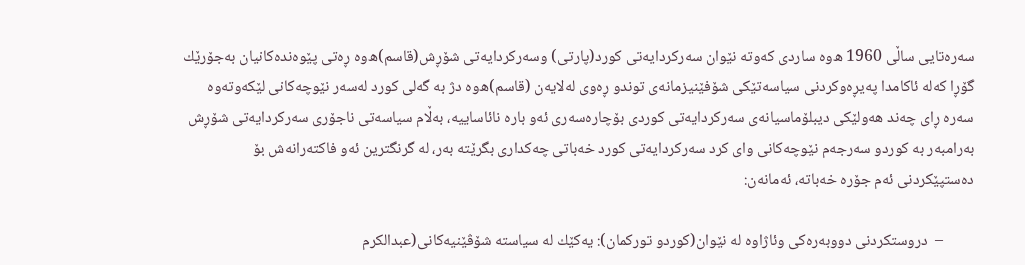سه‌ره‌تایی ساڵی‌ 1960 ه‌وه‌ ساردی كه‌وته‌ نێوان سه‌ركردایه‌تی‌ كورد(پارتی) وسه‌ركردایه‌تی‌ شۆڕش(قاسم)ه‌وه‌ ڕه‌تی پێوه‌نده‌كانیان به‌جۆرێك گۆڕا كه‌له‌ ئاكامدا په‌یڕه‌وكردنی‌ سیاسه‌تێكی شۆفێنیزمانه‌ی‌ توندو ڕه‌وی‌ له‌لایه‌ن (قاسم)ه‌وه‌ دژ به‌ گه‌لی‌ كورد له‌سه‌ر نێوچه‌كانی‌ لێكه‌وته‌وه‌ سه‌ره‌ ڕای چه‌ند هه‌ولێكی دیبلۆماسیانه‌ی‌ سه‌ركردایه‌تی‌ كوردی بۆچاره‌سه‌ری‌ ئه‌و باره‌ نائاساییه‌، به‌ڵام سیاسه‌تی‌ ناجۆری‌ سه‌ركردایه‌تی‌ شۆڕش به‌رامبه‌ر به‌ كوردو سه‌رجه‌م نێوچه‌كانی‌ وای‌ كرد سه‌ركردایه‌تی‌ كورد خه‌باتی چه‌كداری‌ بگرێته‌ به‌ر، له‌ گرنگترین ئه‌و فاكته‌رانه‌ش بۆ ده‌ستپێكردنی‌ ئه‌م جۆره‌ خه‌باته‌، ئه‌مانه‌ن:

         –  دروستكردنی‌ دووبه‌ره‌كی‌ وئاژاوه‌ له‌ نێوان(كوردو توركمان): یه‌كێك له‌ سیاسته‌ شۆڤێنیه‌كانی‌(عبدالكرم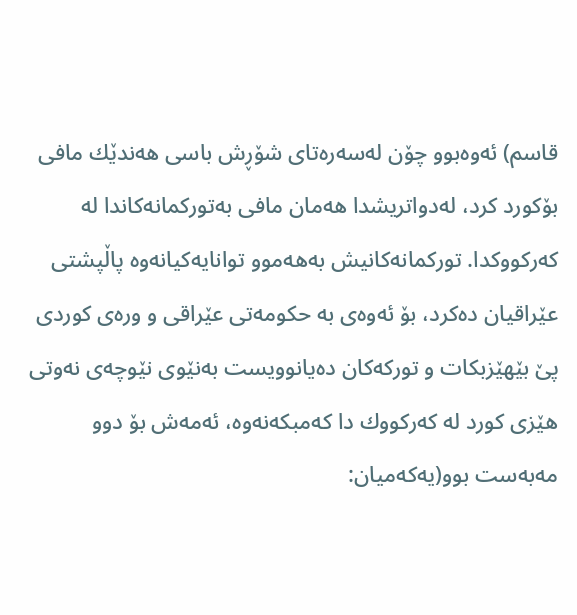قاسم) ئه‌وه‌بوو چۆن له‌سه‌ره‌تای شۆڕش باسی هه‌ندێك مافی بۆكورد كرد، له‌دواتریشدا هه‌مان مافی به‌توركمانه‌كاندا له‌ كه‌ركووكدا. توركمانه‌كانیش به‌هه‌موو توانایه‌كیانه‌وه‌ پاڵپشتی‌ عێراقیان ده‌كرد، بۆ ئه‌وه‌ی‌ به‌ حكومه‌تی‌ عێراقی و وره‌ی‌ كوردی پێ بێهێزبكات و توركه‌كان ده‌یانوویست به‌نێوی‌ نێوچه‌ی‌ نه‌وتی‌ هێزی كورد له‌ كه‌ركووك دا كه‌مبكه‌نه‌وه‌، ئه‌مه‌ش بۆ دوو مه‌به‌ست بوو(یه‌كه‌میان: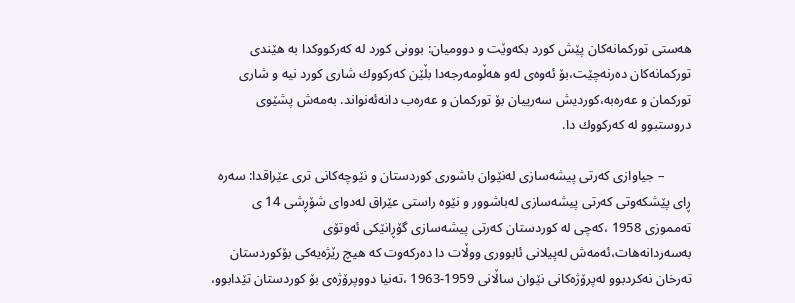هه‌ستی‌ توركمانه‌كان پێش كورد بكه‌وێت و دوومیان: بوونی‌ كورد له‌ كه‌ركووكدا به‌ هێندی‌ توركمانه‌كان ده‌رنه‌چێت،بۆ ئه‌وه‌ی‌ له‌و هه‌ڵومه‌رجه‌دا بڵێن كه‌ركووك شاری كورد نیه‌ و شاری‌ توركمان و عه‌ره‌به‌،كوردیش سه‌رییان بۆ توركمان و عه‌ره‌ب دانه‌ئه‌نواند. به‌مه‌ش پشێوی دروستبوو له‌ كه‌ركووك دا.

        – جیاوازی‌ كه‌رتی‌ پیشه‌سازی‌ له‌نێوان باشوری‌ كوردستان و نێوچه‌كانی‌ تری‌ عێراقدا: سه‌ره‌ ڕای پێشكه‌وتی‌ كه‌رتی‌ پیشه‌سازی‌ له‌باشوور و نێوه‌ راستی‌ عێراق له‌دوای‌ شۆڕشی 14 ی‌ ته‌مموزی‌ 1958 ،كه‌چی له‌ كوردستان كه‌رتی‌ پیشه‌سازی‌ گۆڕانێكی ئه‌وتۆی‌ به‌سه‌ردانه‌هات،ئه‌مه‌ش له‌پیلانی ئابووری‌ ووڵات دا ده‌ركه‌وت كه‌ هیچ رێژه‌یه‌كی‌ بۆكوردستان ته‌رخان نه‌كردبوو له‌پرۆژه‌كانی‌ نێوان ساڵانی 1959-1963 ،ته‌نیا دووپرۆژه‌ی‌ بۆ كوردستان تێدابوو،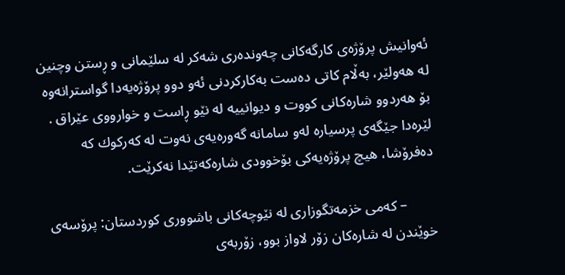ئه‌وانیش پرۆژه‌ی‌ كارگه‌كانی‌ چه‌ونده‌ری‌ شه‌كر له‌ سلێمانی‌ و ڕستن وچنین له‌ هه‌ولێر، به‌ڵام كاتی‌ ده‌ست به‌كاركردنی‌ ئه‌و دوو پرۆژه‌یه‌دا گواسترانه‌وه‌ بۆ هه‌ردوو شاره‌كانی‌ كووت و دیوانییه‌ له‌ نێو ڕاست و خوارووی عێراق . لێره‌دا جێگه‌ی‌ پرسیاره‌ له‌و سامانه‌ گه‌وره‌یه‌ی‌ نه‌وت له‌ كه‌ركوك كه‌ ده‌فرۆشا، هیچ پرۆژه‌یه‌كی‌ بۆخوودی‌ شاره‌كه‌تێدا نه‌كرێت.

        – كه‌می‌ خزمه‌تگوزاری‌ له‌ نێوچه‌كانی‌ باشووری‌ كوردستان: پرۆسه‌ی‌ خوێندن له‌ شاره‌كان زۆر لاواز بوو، زۆربه‌ی‌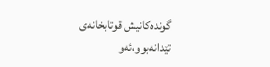گونده‌كانیش قوتابخانه‌ی‌ تێدانه‌بوو،ئه‌و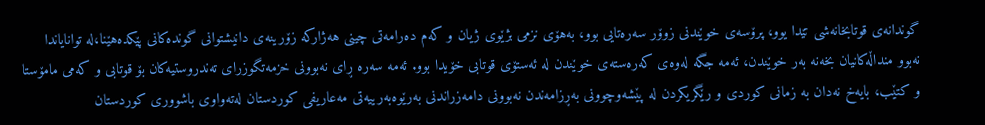گوندانه‌ی‌ قوتابخانه‌شی تێدا یوو، پرۆسه‌ی‌ خوێندنی ز‌وۆر سه‌ره‌تایی بوو، به‌هۆی‌ نزمی بژێوی ژیان و كه‌م ده‌رامه‌تی‌ چینی هه‌ژاركه‌ زۆرینه‌ی‌ دانیشتوانی‌ گونده‌كانی‌ پێكده‌هێنا،له‌ توانایاندا نه‌بوو منداڵه‌كانیان بخه‌نه‌ به‌ر خوێندن، ئه‌مه‌ جگه‌ له‌وه‌ی‌ كه‌ره‌سته‌ی‌ خوێندن له‌ ئه‌ستۆی‌ قوتابی خۆیدا بوو. ئه‌مه‌ سه‌ره‌ ڕای‌ نه‌بوونی‌ خزمه‌تگوزرای‌ ته‌ندروستیه‌كان بۆ قوتابی و كه‌می‌ مامۆستا و كتێب، بایه‌خ نه‌دان به‌ زمانی‌ كوردی‌ و رێگریكردن له‌ پێشه‌وچوونی‌ به‌ڕزامه‌ندن نه‌بوونی‌ دامه‌زراندنی‌ به‌رێوه‌به‌رییه‌تی‌ مه‌عاریفی كوردستان له‌ته‌واوی‌ باشووری‌ كوردستان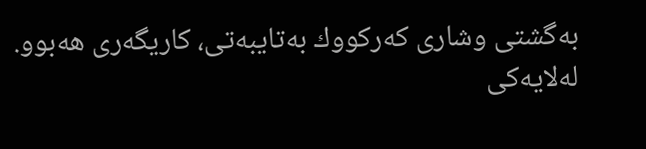به‌گشتی‌ وشاری كه‌ركووك به‌تایبه‌تی‌، كاریگه‌ری‌ هه‌بوو. له‌لایه‌كی‌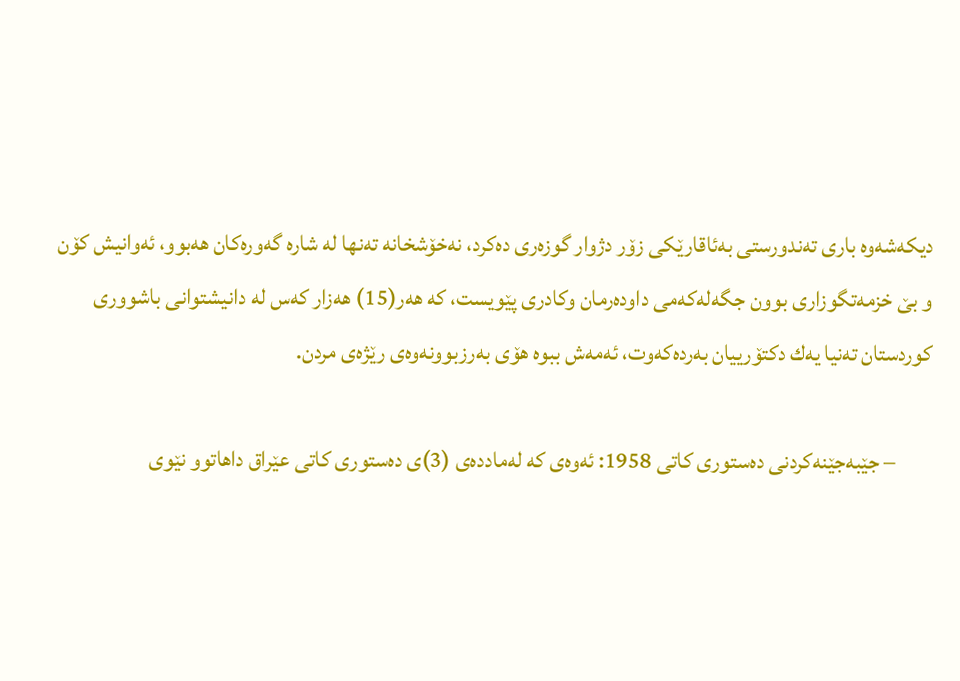دیكه‌شه‌وه‌ باری‌ ته‌ندورستی‌ به‌ئاقارێكی زۆر دژوار گوزه‌ری‌ ده‌كرد، نه‌خۆشخانه‌ ته‌نها له‌ شاره‌ گه‌وره‌كان هه‌بوو، ئه‌وانیش كۆن و بێ خزمه‌تگوزاری‌ بوون جگه‌له‌كه‌می‌ داوده‌رمان وكادری پێویست، كه‌ هه‌ر(15) هه‌زار كه‌س له‌ دانیشتوانی‌ باشووری‌ كوردستان ته‌نیا یه‌ك دكتۆرییان به‌رده‌كه‌وت، ئه‌مه‌ش ببوه‌ هۆی‌ به‌رزبوونه‌وه‌ی‌ رێژه‌ی‌ مردن.

        – جێبه‌جێنه‌كردنی‌ ده‌ستوری‌ كاتی‌ 1958: ئه‌وه‌ی‌ كه‌ له‌مادده‌ی‌ (3)ی‌ ده‌ستوری‌ كاتی‌ عێراق داهاتوو نێوی‌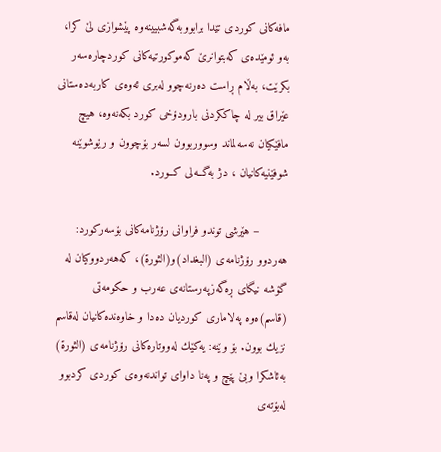مافه‌كانی‌ كوردی‌ تێدا برابووبه‌گه‌شبیینه‌وه‌ پێشوازی‌ لێ كرا، به‌و ئومێده‌ی‌ كه‌بتوانرێ‌ كه‌موكورتیه‌كانی‌ كوردچاره‌سه‌ر بكرێت، به‌ڵام ڕاست ده‌رنه‌چوو له‌بری‌ ئه‌وه‌ی‌ كاربه‌ده‌ستانی‌ عێراق بیر له‌ چاككردنی‌ بارودۆخی كورد بكه‌نه‌وه‌، هیچ مافێكیان نه‌سه‌لماند وسووربوون لسه‌ر بۆچوون و رێوشوێنه‌ شوفێنیه‌كانیان ، دژ به‌گــه‌لی‌ كــورد.

        – هێرشی توندو فراوانی‌ رۆژنامه‌كانی‌ بۆسه‌ركورد: هه‌ردوو رۆژنامه‌ی‌ (البغداد)و(الثورة‌‌)، كه‌هه‌ردووكیان له‌ گۆشه‌ نیگای‌ ڕه‌گه‌زپه‌رستانه‌ی‌ عه‌رب و حكومه‌تی‌ (قاسم)ه‌وه‌ په‌لاماری‌ كوردیان ده‌دا و خاوه‌نده‌كانیان له‌قاسم نزیك بوون. بۆ وێنه‌: یه‌كێك له‌ووتاره‌كانی‌ رۆژنامه‌ی‌ (الثورة‌) به‌ئاشكرا وبێ پێچ و په‌نا داوای‌ تواندنه‌وه‌ی‌ كوردی‌ كردبوو له‌بۆته‌ی‌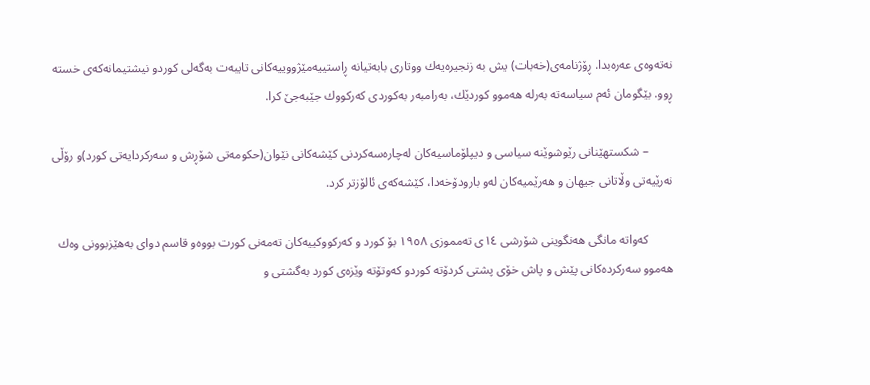نه‌ته‌وه‌ی عه‌ره‌بدا. ڕۆژنامه‌ی‌(خه‌بات) یش به‌ زنجیره‌یه‌ك ووتاری‌ بابه‌تیانه‌ ڕاستییه‌مێژووییه‌كانی‌ تایبه‌ت به‌گه‌لی‌ كوردو نیشتیمانه‌كه‌ی‌ خسته‌ ڕوو. بێگومان ئه‌م سیاسه‌ته‌ به‌رله‌ هه‌موو كوردێك، به‌رامبه‌ر به‌كوردی‌ كه‌ركووك جێبه‌جێ كرا.

        – شكستهێنانی‌ رێوشوێنه‌ سیاسی و دیپلۆماسیه‌كان له‌چاره‌سه‌كردنی‌ كێشه‌كانی‌ نێوان(حكومه‌تی‌ شۆڕش و سه‌ركردایه‌تی‌ كورد)و رۆڵی نه‌رێیه‌تی‌ وڵاتانی‌ جیهان و هه‌رێمیه‌كان له‌و بارودۆخه‌دا، كێشه‌كه‌ی‌ ئالۆزتر كرد.

        كەواتە مانگی هەنگوینی شۆرشی ١٤ی تەمموزی ١٩٥٨ بۆ كورد و كەركووكیيەكان تەمەنی كورت بووەو قاسم دوای بەهێزبوونی وەك هەموو سەركردەكانی پێش و پاش خۆی پشتی كردۆتە كوردو كەوتۆتە وێزەی كورد بەگشتی و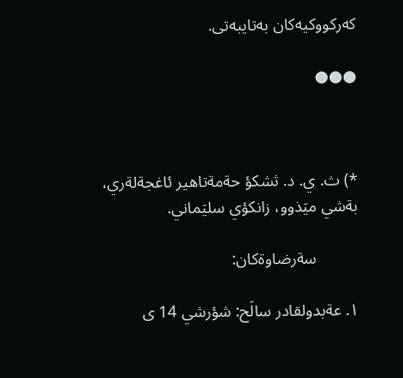كەركووكیەكان بەتایبەتی.

●●●



*) ث. ي. د. ثشكؤ حةمةتاهير ئاغجةلةري، بةشي ميَذوو، زانكؤي سليَماني.

          سةرضاوةكان:

١. عةبدولقادر سالَح: شؤرشي 14 ى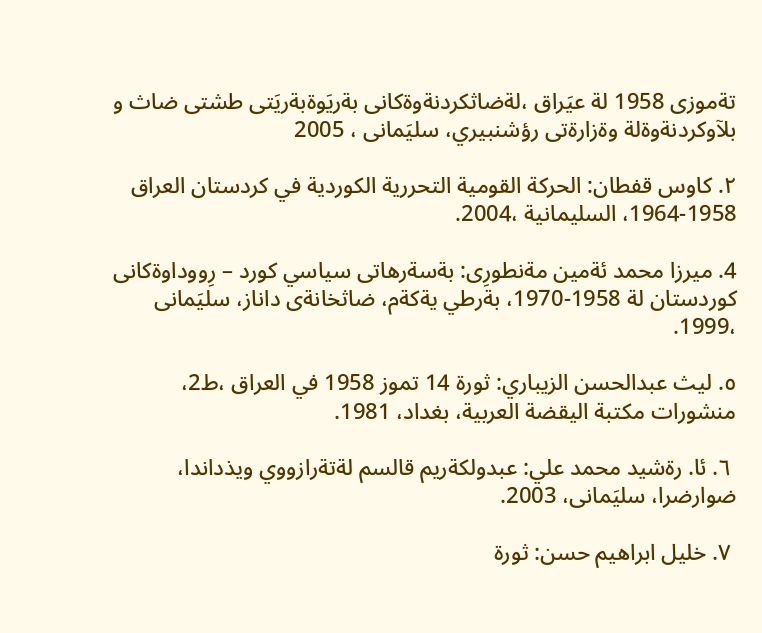تةموزى 1958 لة عيَراق ،لةضاثكردنةوةكانى بةريَوةبةريَتى طشتى ضاث و بلآوكردنةوةلة وةزارةتى رؤشنبيري، سليَمانى ، 2005

٢. كاوس قفطان: الحركة القومية التحررية الكوردية في كردستان العراق 1958-1964، السليمانية ،2004.

4. ميرزا محمد ئةمين مةنطورِى: بةسةرهاتى سياسي كورد – رِووداوةكانى كوردستان لة 1958-1970، بةرطي يةكةم، ضاثخانةى داناز، سليَمانى ،1999.

٥. ليث عبدالحسن الزيباري: ثورة 14 تموز 1958 في العراق ،ط2، منشورات مكتبة اليقضة العربية، بغداد، 1981.

 ٦. ئا. رةشيد محمد علي: عبدولكةريم قالسم لةتةرازووي ويذداندا، ضوارضرا، سليَمانى، 2003.

 ٧. خليل ابراهيم حسن: ثورة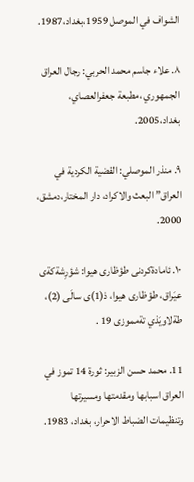الشواف في الموصل 1959،بغداد،1987.

٨. علاء جاسم محمد الحربي: رجال العراق الجمهوري ،مطبعة جعفرالعصاي، بغداد،2005.

٩. منذر الموصلي: القضية الكردية في العراق” البعث والاكراد، دار المختار،دمشق، 2000.

١٠. ئامادةكردنى طؤظارى هيوا: شؤرِشةكةى عيَراق، طؤظارى هيوا، ذ(1)ى سالَى (2)، طةلاويَذي تةمموزى 19 .

11. محمد حسن الزبير: ثورة 14 تموز في العراق اسبابها ومقدمتها ومسيرتها وتنظيمات الضباط الاحرار، بغداد، 1983.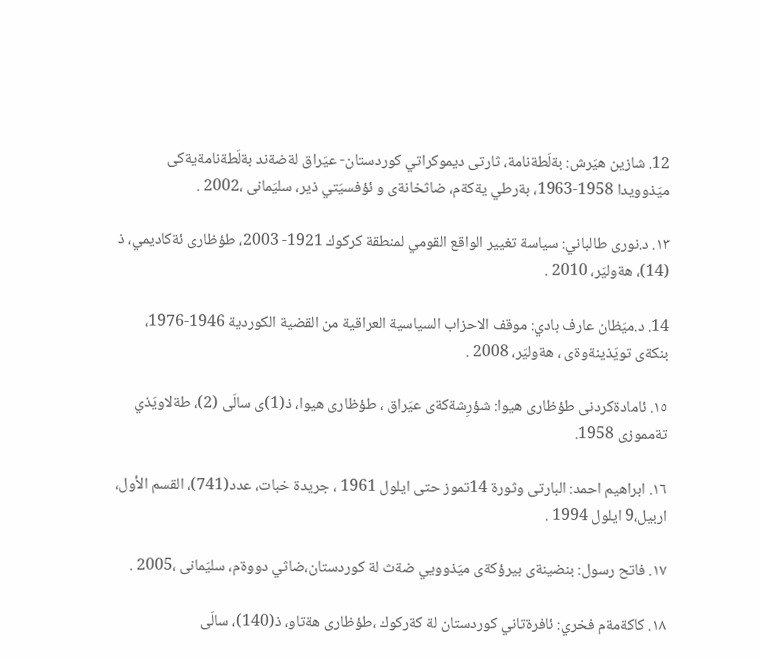12. شازين هيَرش: بةلَطةنامة، ثارتى ديموكراتي كوردستان- عيَراق لةضةند بةلَطةنامةيةكى ميَذوويدا 1958-1963، بةرطي يةكةم، ضاثخانةى و ئؤفسيَتي ذير، سليَمانى ،2002 .

١٣. د.نورى طالباني: سياسة تغيير الواقع القومي لمنطقة كركوك 1921- 2003، طؤظارى ئةكاديمي، ذ (14)، هةوليَر، 2010 .

14. د.ميَظان عارف بادي: موقف الاحزاب السياسية العراقية من القضية الكوردية 1946-1976، بنكةى تويَذينةوةى ، هةوليَر، 2008 .

١٥. ئامادةكردنى طؤظارى هيوا: شؤرِشةكةى عيَراق ، طؤظارى هيوا، ذ(1)ى سالَى (2)، طةلاويَذي تةمموزى 1958.

١٦. ابراهيم احمد: البارتى وثورة 14تموز حتى ايلول 1961 ، جريدة خبات، عدد(741)، القسم الأول، اربيل،9 ايلول 1994 .

١٧. فاتح رسول: بنضينةى بيرؤكةى ميَذوويي ضةث لة كوردستان،ضاثي دووةم، سليَمانى ،2005 .

١٨. كاكةمةم فخري: ئافرةتاني كوردستان لة كةركوك ،طؤظارى هةتاو، ذ(140)، سالَى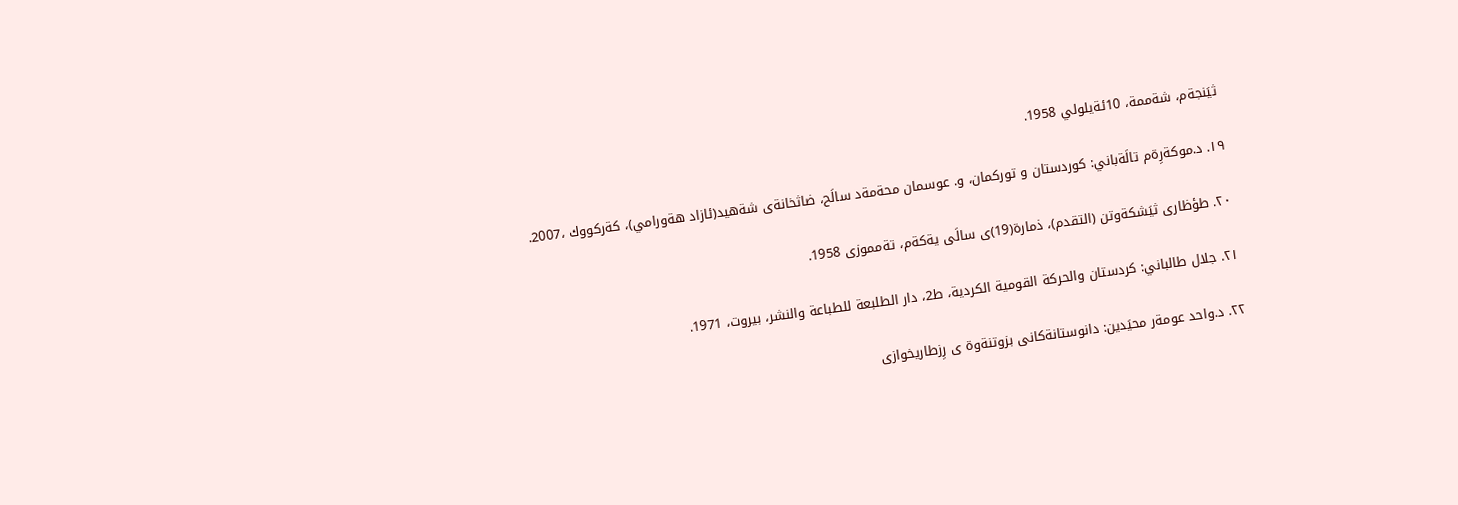ثيَنجةم، شةممة، 10ئةيلولي 1958.

١٩. د.موكةرِةم تالَةباني: كوردستان و توركمان، و. عوسمان محةمةد سالَح، ضاثخانةى شةهيد(ئازاد هةورامي)، كةركووك ،2007.

٢٠. طؤظارى ثيَشكةوتن (التقدم)، ذمارة(19)ى سالَى يةكةم، تةمموزى 1958.

٢١. جلال طالباني: كردستان والحركة القومية الكردية، ط2، دار الطلبعة للطباعة والنشر، بيروت، 1971.

٢٢. د.واحد عومةر محيَدين: دانوستانةكانى بزوتنةوة ى رِزطاريخوازى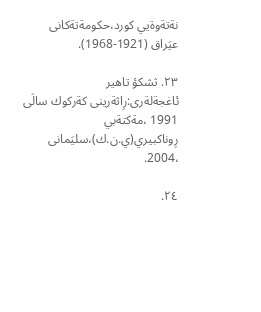نةتةوةيي كورد،حكومةتةكانى عيَراق (1921-1968).

٢٣. ثشكؤ تاهير ئاغجةلةرى:رِاثةرينى كةركوك سالَى 1991 ،مةكتةبي رِوناكبيري(ي.ن.ك)،سليَمانى ،2004.

٢٤.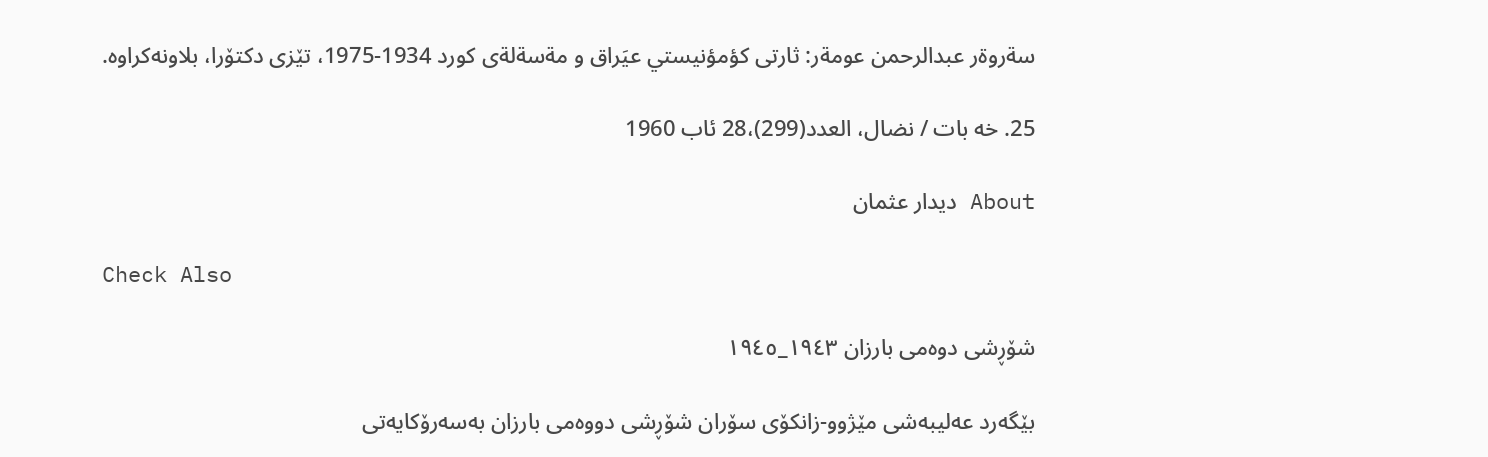سةروةر عبدالرحمن عومةر: ثارتى كؤمؤنيستي عيَراق و مةسةلةى كورد 1934-1975، تێزی دكتۆرا، بلاونەكراوە.

25. خه بات / نضال، العدد(299)،28 ئاب 1960

About دیدار عثمان

Check Also

شۆڕشی دوەمی بارزان ١٩٤٣_١٩٤٥

بێگەرد عەلیبەشی مێژوو-زانكۆی سۆران شۆڕشی دووەمی بارزان بەسەرۆکایەتی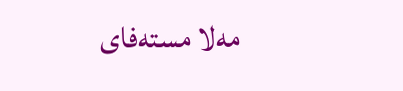مەلا مستەفای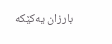بارزان یەکێکە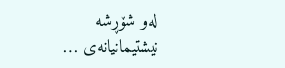لەو شۆڕشە نیشتیمانیانەی …